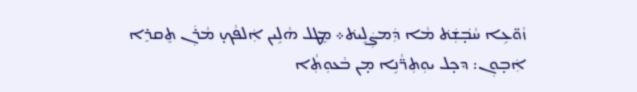ܙܵܘ̈ܥܹܐ ܚܵܒ̣݁ܫܲܬ݁ ܡܵܐ ܕܲܡܨܲܠܹܝܬ݁܀ ܡܸܛܠ ܗܵܠܹܝܢ ܐܲܠܦܵܟ̣ ܡܵܪܲܢ ܬܸܩܪܸܐ ܐܲܒ̣ܘܼܢ: ܕܟ̣ܠ ܝܘܼܬܼܪ̈ܵܢܹܐ ܡ̣ܢ ܒܵܥܘܼܬܼܵܐ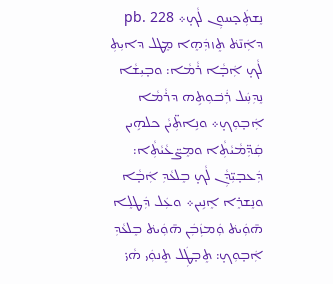ܢܸܫܬܲܟ̣ܚܘܼܢ ܠܵܟ̣܀ pb. 228 ܕܐܲܢ̄ܬ݁ ܬܸܙܕܲܗܸܐ ܡܸܛܠ ܕܐܝܼܬܼ ܠܵܟ̣ ܐܲܒ̣ܵܐ ܪܵܡܵܐ: ܘܒ̣ܝܼܫܵܐ ܢܸܕܼܚܲܠ ܪܲܒ݁ܘܼܬܹܗ ܕܪܵܡܵܐ ܐܲܒ̣ܘܼܟ̣܀ ܘܢܹܐܬܼ̈ܝܵܢ ܟܠܗܹܝܢ ܩܲܕܼ̈ܡܵܝܵܬܼܵܐ ܘܡܸܨ̈ܥܵܝܵܬܼܵܐ: ܕܲܥܒ̣ܝܼ̈ܕܼܵܢ ܠܵܟ̣ ܒܸܠܥܵܕܼ ܐܲܒ̣ܵܐ ܘܢܸܫܪܸܐ ܐܸܢܹܝܢ܀ ܘܥܲܠ ܕܲܛܠܸܐ ܗ̄ܘܲܝܬ݁ ܘܲܡܙܲܒܲܢ ܗ̄ܘܲܝܬ݁ ܒܸܠܥܵܕܼ ܐܲܒ̣ܘܼܟ̣: ܬܸܒ̣ܛܲܠ ܬܸܢܘܲܝ ܗܵܝ̇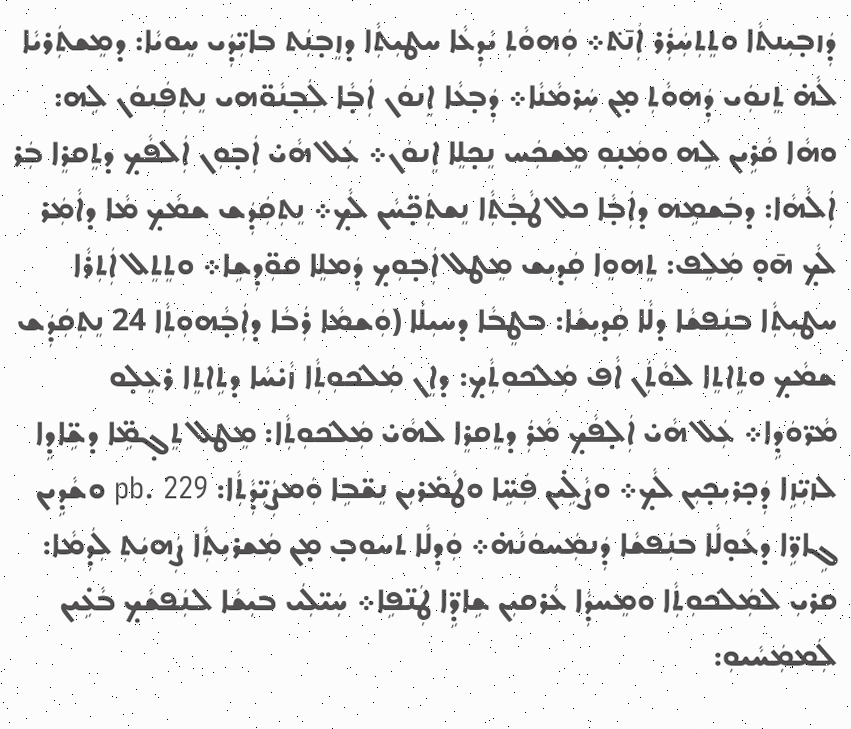ܕܲܙܒ̣ܝܼܢܬܵܐ ܘܬܸܬܼܚܲܪܲܪ ܐܲܢ̄ܬ݁܀ ܘܲܗܘܵܬܼ ܝܵܕܼܥܵܐ ܚܛܝܼܬܼܵܐ ܕܙܸܒ̣ܢܲܬ ܒܐܝܼ̈ܕܲܝ ܚܸܘܝܵܐ: ܕܡܸܫܬܲܪܝܵܐ ܠܵܗ̇ ܬܸܢܘܲܝ ܕܲܗܘܵܬܼ ܡ̣ܢ ܚܲܪܡܵܢܵܐ܀ ܕܲܒ̣ܥܵܐ ܐܸܢܘܿܢ ܐܲܒ̣ܵܐ ܠܲܒ̣ܢܵܘ̈ܗܝ ܢܸܬܼܦܲܢܘܿܢ ܠܹܗ: ܘܗܵܐ ܩܵܪܹܝܢ ܠܹܗ ܘܡܲܢ̣ܘܼ ܡܸܫܟܲܚ ܢܸܟ̣ܠܸܐ ܐܸܢܘܿܢ܀ ܥܲܠ ܗܵܝ̇ ܐܲܒ̣ܘܼܢ ܐܲܠܦܵܟ̣ ܕܬܸܩܪܸܐ ܒܲܪ ܐܲܠܵܗܵܐ: ܕܒܲܫܡܹܗ ܕܐܲܒ̣ܵܐ ܟܠ ܛܵܒ̣ܵܬܼܵܐ ܢܸܫܬܲܟ̣̈ܚܵܢ ܠܵܟ̣܀ ܢܸܬܼܩܲܕܲܫ ܫܡܵܟ̣ ܡܵܐ ܕܐܵܡܲܪ ܠܵܟ̣ ܗ̄ܘ̣ ܡܲܠܸܦ: ܬܸܗܘܸܐ ܩܲܕܝܼܫ ܡܸܛܠ ܐܲܒ̣ܘܼܟ̣ ܕܲܡܠܸܐ ܩܘܼ̈ܕܼܫܹܐ܀ ܘܬܸܬܸܠ ܐܲܬܼܪܵܐ ܚܛܝܼܬܼܵܐ ܒܢܲܦܫܵܐ ܕܠܵܐ ܩܲܕܝܼܫܵܐ: ܒܛܸܒܵܐ ܕܚܝܼܠܵܐ (ܘܲܫܡܵܐ ܪܲܒܵܐ ܕܐܲܒ̣ܵܗܘܼܬܼܵܐ 24 ܢܸܬܼܩܲܕܲܫ ܫܡܵܟ̣ ܘܬܹܐܬܸܐ ܠܘܵܬܲܢ ܐܵܦ ܡܲܠܟ݁ܘܼܬܼܵܟ̣: ܕܐܸܢ ܡܲܠܟ݁ܘܼܬܼܵܐ ܙܵܝ̇ܚܵܐ ܕܬܹܐܬܸܐ ܪܥܸܠ̣ܘ ܡܵܪ̈ܘܿܕܹܐ܀ ܥܲܠ ܗܵܝ̇ ܐܲܠ̣ܦܵܟ̣ ܡܵܪܲ ܕܬܸܩܪܸܐ ܠܗܵܝ̇ ܡܲܠܟ݁ܘܼܬܼܵܐ: ܡܸܛܠ ܬܸܓ̣ܡܹ̈ܐ ܕܫܹ̈ܐܕܹܐ ܠܙܝܼ̈ܙܹܐ ܕܲܟ̣ܪܝܼܟ̣ܝܼܢ ܠܵܟ̣܀ ܘܨܵܠܹ̇ܝܢ ܦܲܚܹ̈ܐ ܘܛܵܡ̇ܪܝܼܢ ܢܸܫ̈ܒܹܐ ܘܲܡܨܲܝܼ̈ܕܼܵܬܼܵܐ: pb. 229 ܘܫܵܕܹܝܢ ܓܹܐܪܹ̈ܐ ܕܥܵܘ̣ܠܵܐ ܒܢܲܦܫܵܐ ܕܲܢܡܲܚܘܿܢܵܗ̇܀ ܘܲܕܼܠܵܐ ܬܚܘܼܒ̣ ܡ̣ܢ ܡܲܫܪܝܼܬܼܵܐ ܨܲܗܝܲܬܼ ܠܲܕܼܡܵܐ: ܩܪܝܼ ܠܡܲܠܟ݁ܘܼܬܼܵܐ ܘܡܸܚܕܼܵܐ ܥܵܪܩܝܼܢ ܫܹܐܕܹ̈ܐ ܛܲܢ̈ܦܹܐ܀ ܚܲܝ̈ܠܲܝ ܒܝܼܫܵܐ ܠܢܲܦܫܵܟ̣ ܒܵܥܹ̇ܝܢ ܠܲܡܡܲܚܵܝܘܼ: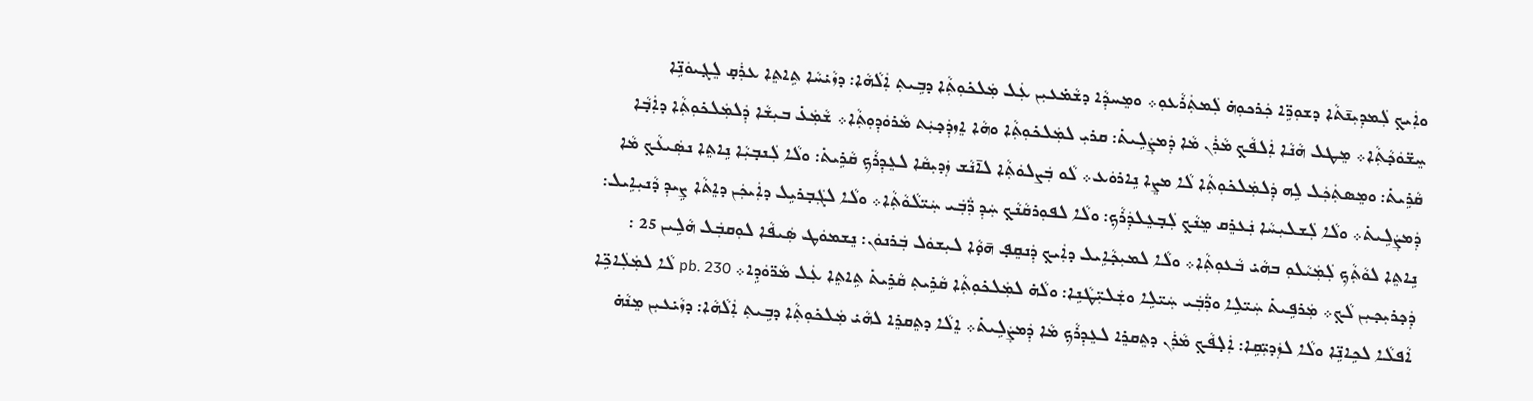ܘܐܲܝܟ̣ ܠܲܡܕܼܝܼܢ̄ܬܵܐ ܕܫܘܼܪܹ̈ܐ ܟܲܪܟܘܼܗ̇ ܠܲܡܬܲܪܵܥܘܼ܀ ܘܡܸܚܕܼܵܐ ܕܫܵܡ̇ܥܝܼܢ ܥܲܠ ܡܲܠܟ݁ܘܼܬܼܵܐ ܕܒܹܝܬܼ ܐܲܠܵܗܵܐ: ܕܙܵܝ̇ܚܵܐ ܬܹܐܬܸܐ ܥܪܲܩ̣ ܠܸܓ̣ܝܘܿܢܹ̈ܐ ܚܸܫ̈ܘܿܟ̣ܵܬܼܵܐ܀ ܡܸܛܠ ܗܵܢܵܐ ܐܲܠܦܵܟ̣ ܡܵܪܲܢ ܡܵܐ ܕܲܡܨܲܠܹܝܬ݁: ܩܪܝܼ ܠܡܲܠܟ݁ܘܼܬܼܵܐ ܘܗܵܐ ܐܸܙܕܲܟ̣ܝܲܬ ܡܵܪܘܿܕܼܘܼܬܼܵܐ܀ ܫܵܡܲܥ̇ ܒܝܼܫܵܐ ܕܲܠܡܲܠܟ݁ܘܼܬܼܵܐ ܕܐܲܒ̣ܵܐ ܩܵܪܹܝܬ݁: ܘܡܸܣܬܲܟܲܠ ܠܹܗ ܕܲܠܡܲܠܟ݁ܘܼܬܼܵܐ ܠܵܐ ܡܨܸܐ ܢܹܐܪܘܿܥ܀ ܠܵܘ ܒܲܨܠܘܿܬܼܵܐ ܠܐ̄ܢܵܫ ܙܲܕܝܼܩܵܐ ܠܥܸܕܼܪܵܟ̣ ܩܵܪܹܝܬ݁: ܘܠܵܐ ܠܲܢܒ̣ܝܼܵܐ ܢܹܐܬܸܐ ܢܣܲܝܥܵܟ̣ ܡܵܐ ܕܲܡܨܲܠܹܝܬ݁܀ ܘܠܵܐ ܠܲܫܠܝܼܚܵܐ ܢܲܥܪܸܩ ܡܸܢܵܟ̣ ܠܲܒ̣ܥܸܠܕܲܪܵܟ̣: ܘܠܵܐ ܠܦܘܼܪܩܵܢܵܟ̣ ܚܲܕܼ ܪ̈ܲܒܲܝ ܚܲܝ̈ܠܵܘܵܬܼܵܐ܀ ܘܠܵܐ ܠܓܲܒ̣ܪܝܹܠ ܕܐܲܝܟܲܢ ܕܐܸܬܵܐ ܨܹܝܕܼ ܕܵܢܝܼܐܹܝܠ: ܢܹܐܬܸܐ ܠܘܵܬܼܵܟ̣ ܠܲܡܲܝܵܠܘܼ ܒܗܵܝ̇ ܒܵܥܘܼܬܼܵܐ܀ ܘܠܵܐ ܠܡܝܼܟ̣ܵܐܹܝܠ ܕܐܲܝܟ̣ ܕܲܢܩܸܦ̣ ܗ̄ܘ̣ܵܐ ܠܝܼܫܘܿܠ ܒܲܪܢܘܿܢ: ܢܸܫܡܘܿܛ ܣܲܝܦܵܐ ܠܘܼܩܒܲܠ ܗܵܠܹܝܢ 25 : ܕܲܟ̣ܪܝܼܟ̣ܝܼܢ ܠܵܟ̣܀ ܡܲܪܦܹܝܬ݁ ܚܲܝ̈ܠܹܐ ܘܪ̈ܲܒܲܝ ܚܲܝ̈ܠܹܐ ܘܫܲܠܝܼ̈ܛܵܢܹܐ: ܘܠܵܗ̇ ܠܡܲܠܟ݁ܘܼܬܼܵܐ ܩܵܪܹܝܬܼ ܩܵܪܹܝܬ݁ ܬܹܐܬܸܐ ܥܲܠ ܡܵܪ̈ܘܿܕܹܐ܀ pb. 230 ܠܵܐ ܠܡܲܠܲܐܟܹ̈ܐ ܐܵܦܠܵܐ ܠܟܹܐܢܹ̈ܐ ܘܠܵܐ ܠܙܲܕܝܼ̈ܩܹܐ: ܐܲܠ̣ܦܵܟ̣ ܡܵܪܲܢ ܕܬܸܩܪܸܐ ܠܥܸܕܼܪܵܟ̣ ܡܵܐ ܕܲܡܨܲܠܹܝܬ݁܀ ܐܸܠܵܐ ܕܬܸܩܪܸܐ ܠܗܵܝ̇ ܡܲܠܟ݁ܘܼܬܼܵܐ ܕܒܹܝܬܼ ܐܲܠܵܗܵܐ: ܕܙܵܝ̇ܥܝܼܢ ܡܸܢܵܗ̇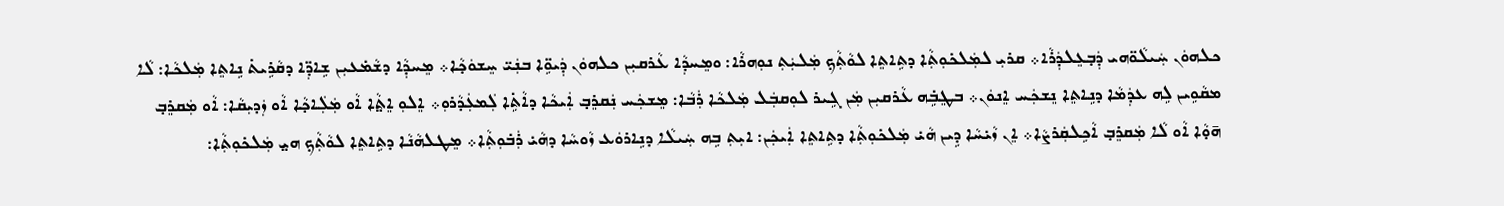ܟܠܗܘܿܢ ܚܲܝܠܵܘ̈ܗܝ ܕܲܒ̣ܥܸܠܕܲܪܵܐ܀ ܩܪܝܼ ܠܡܲܠܟ݁ܘܼܬܼܵܐ ܕܬܹܐܬܸܐ ܠܘܵܬܼܵܟ̣ ܡܲܠܝܲܬܼ ܢܘܼܗܪܵܐ: ܘܡܸܚܕܼܵܐ ܥܵܪܩܝܼܢ ܟܠܗܘܿܢ ܕܲܝܘܹ̈ܐ ܒܢܲܝ̈ ܚܸܫܘܿܟ̣ܵܐ܀ ܡܸܚܕܼܵܐ ܕܫܵܡ̇ܥܝܼܢ ܫܹܐܕܼ̈ܐ ܕܩܵܪܹܝܬ݁ ܢܹܐܬܸܐ ܡܲܠܟܵܐ: ܠܵܐ ܡܩܵܘܹܝܢ ܠܹܗ ܥܕܲܡܵܐ ܕܢܹܐܬܸܐ ܢܸܫܟܲܚ ܐܸܢܘܿܢ܀ ܒܛܸܒܹ݁ܗ ܥܵܪܩܝܼܢ ܡܲܢ ܓܹܝܪ ܠܘܼܩܒܲܠ ܡܲܠܟܵܐ ܪܲܒܵܐ: ܡܸܫܟܲܚ ܢܲܩܪܸܒ̣ ܐܲܝܟܵܐ ܕܐܵܬܹ̇ܐ ܠܲܡܥܲܕܵܪܘܼ܀ ܐܸܠܘܼ ܐܸܬ̤ܵܐ ܐܵܘ ܡܲܠܲܐܟ̣ܵܐ ܐܵܘ ܙܲܕܝܼܩܵܐ: ܐܵܘ ܡܲܩܪܸܒ̣ ܗ̄ܘ̣ܵܐ ܐܵܘ ܠܵܐ ܡܲܩܪܸܒ̣ ܐܵܟܹܠܩܲܪܨܵܐ܀ ܐܸܢ ܙܵܝ̇ܚܵܐ ܕܹܝܢ ܗܵܝ̇ ܡܲܠܟ݁ܘܼܬܼܵܐ ܕܬܹܐܬܸܐ ܐܲܝܟܲܢ: ܐܝܼܬܼ ܒܹܗ ܚܲܝܠܵܐ ܕܢܹܐܪܘܿܥ ܙܵܘܚܵܐ ܕܗܵܝ̇ ܪܲܒ݁ܘܼܬܼܵܐ܀ ܡܸܛܠܗܵܢܵܐ ܕܬܹܐܬܸܐ ܠܘܵܬܼܵܟ̣ ܗܝ̤ ܡܲܠܟ݁ܘܼܬܼܵܐ: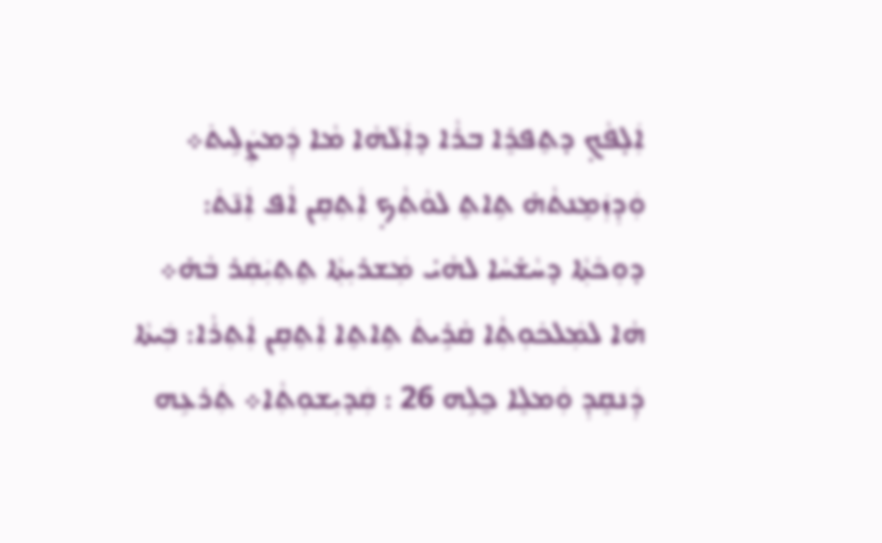ܐܲܠ̣ܦܵܟ̣ ܕܬܸܦܪܸܐ ܒܪܵܐ ܕܐܲܠܵܗܵܐ ܡܵܐ ܕܲܡܨܲܠܹܝܬ݁܀ ܘܲܕܼܙܲܡܸܢܬܵܗ̇ ܬܹܐܬܸ ܠܘܵܬܼܵܟ̣ ܐܲܬܼܩܸܢ ܐܵܦ ܐܲܢ̄ܬ݁: ܕܘܼܟ݁ܬܼܵܐ ܕܚܵܫ̇ܚܵܐ ܠܗܵܝ̇ ܡܲܫܪܝܼܬܼܵܐ ܬܸܬܼܝܲܩܲܪ ܒܵܗ̇܀ ܗܵܐ ܠܡܲܠܟ݁ܘܼܬܼܵܐ ܩܵܪܹܝܬ݁ ܬܹܐܬܸܐ ܐܲܬܸܩܸܢ ܐܲܬܼܪܵܐ: ܒܲܝܬܵܐ ܕܲܢܩܸܕܼ ܘܲܡܠܸܐ ܟ̱ܠܹܗ 26 : ܩܲܕܝܼܫܘܼܬܼܵܐ܀ ܬܲܪܥܹܗ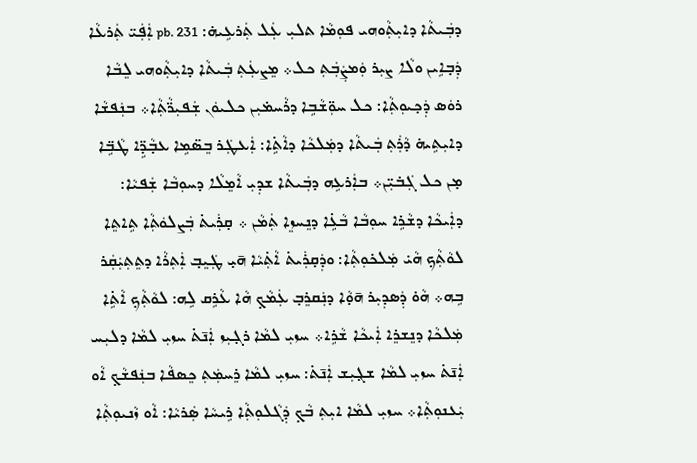ܕܒܲܝܬܵܐ ܕܐܝܼܬܼܵܘܗܝ ܦܘܼܡܵܐ ܬܠܝܼ ܥܲܠ ܬܲܪܥܹܝܗ̇: pb. 231 ܐܲܦܲܝ̈ ܬܲܪܥܵܐ ܕܲܒ̣ܐܹܝܢ ܘܠܵܐ ܨܝܼܪ ܘܲܡܨܲܒܲܬܼ ܟܠ܀ ܡܸܨܥܲܬܼ ܒܲܝܬܵܐ ܕܐܝܼܬܼܵܘܗܝ ܠܸܒܵܐ ܪܘܿܣ ܕܲܟ̣ܝܘܼܬܼܵܐ: ܟܠ ܚܘܼ̈ܫܵܒܹܐ ܕܪܵܚܡ̇ܝܼܢ ܟܠܝܘܿܢ ܫܲܦܝܼܪ̈ܵܬܼܵܐ܀ ܒܢܲܦܫܵܐ ܕܐܝܼܬܹܝܗ̇ ܕܵܪܲܬܼ ܒܲܝܬܵܐ ܕܡܲܠܟܵܐ ܕܐܵܬܹ̇ܐ: ܐܲܥܛܲܪ ܒܸܣ̈ܡܹܐ ܥܒ̣ܵܕܹ̈ܐ ܛܵܒܹ̈ܐ ܡ̣ܢ ܟܠ ܓܲܒ݁ܝܼ̈ܢ܀ ܒܐܲܪܥܹܗ ܕܒܲܝܬܵܐ ܫܕܼܝܼ ܐܵܡܸܠܵܐ ܕܚܘܼܒܵܐ ܫܲܦܝܵܐ: ܕܐܲܝܟܵܐ ܕܫܵܪܹܐ ܚܘܼܒܵܐ ܒܵܥܹ̇ܐ ܕܢܸܚܙܸܐ ܬܲܡܵܢ ܀ ܩ̣ܪܲܝܬ݁ ܒܲܨܠܘܿܬܼܵܐ ܬܹܐܬܸܐ ܠܘܵܬܼܵܟ̣ ܗܵܝ̇ ܡܲܠܟ݁ܘܼܬܼܵܐ: ܘܕܲܩ̣ܪܲܝܬ݁ ܐܵܬܼ̇ܝܵܐ ܗ̄ܝ̣ ܛܲܝܸܒ̣ ܐܲܬܼܪܵܐ ܕܬܸܬܼܝܲܩܲܪ ܒܹܗ܀ ܗܵܘ̇ ܕܲܣܕܼܝܼܪ ܗ̄ܘ̣ܵܐ ܕܢܲܩܪܸܒ̣ ܥܲܡܵܟ̣ ܗܵܐ ܥܵܪܹܩ ܠܹܗ: ܠܘܵܬܼܵܟ̣ ܐܵܬܹ̇ܐ ܡܲܠܟܵܐ ܕܢܸܫܪܸܐ ܐܲܝܟܵܐ ܫܵܪܹܐ܀ ܚܙܝܼ ܠܡܵܐ ܪܓ̣ܝܼܙ ܐܲܢ̄ܬ݁ ܚܙܝܼ ܠܡܵܐ ܕܠܝܼܚ ܐܲܢ̄ܬ݁ ܚܙܝܼ ܠܡܵܐ ܫܓ̣ܝܼܫ ܐܲܢ̄ܬ݁: ܚܙܝܼ ܠܡܵܐ ܪܸܚܡܲܬܼ ܟܸܣܦܵܐ ܒܢܲܦܫܵܟ̣ ܐܵܘ ܝܲܥܢܘܼܬܼܵܐ܀ ܚܙܝܼ ܠܡܵܐ ܐܝܼܬܼ ܒܵܟ̣ ܕܲܓܵܠܘܼܬܼܵܐ ܪܹܝܚܵܐ ܣܲܪܝܵܐ: ܐܵܘ ܙܵܢܝܘܼܬܼܵܐ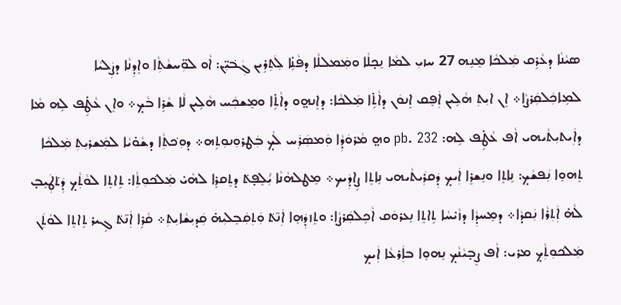ܣܝܵܢܵܐ ܕܥܵܪܹܩ ܡܲܠܟܵܐ ܡܸܢܹܗ 27 ܚܙܝܼ ܠܡܵܐ ܢܸܟ̣ܠܵܐ ܘܡܲܡܠܠܵܐ ܕܦܵܢܹ̇ܐ ܠܲܬܼܪܹܝܢ ܓܲܒ݁ܝܼ̈ܢ: ܐܵܘ ܠܘܼ̈ܚܫܵܬܼܵܐ ܘܐܸܕܼܢܵܐ ܕܨܲܠܝܵܐ ܠܡܹܐܟܲܠܩܲܪܨܵܐ܀ ܐܸܢ ܐܝܼܬܼ ܗܵܠܹܝܢ ܐܲܦܸܩ ܐܸܢܘܿܢ ܕܐܵܬܹ̇ܐ ܡܲܠܟܵܐ: ܕܐܸܢܗ̤ܘ ܕܐܵܬܹ̇ܐ ܘܡܸܫܟܲܚ ܗܵܠܹܝܢ ܠܵܐ ܫܵܪܹܐ ܒܵܟ̣܀ ܘܐܸܢ ܥܵܛܹ̇ܦ ܠܹܗ ܡܵܐ ܕܐܲܝܬܝܼܬܵܝܗܝ ܐܵܦ ܥܵܛܹ̇ܦ ܠܹܗ: pb. 232 ܘܗ̤ ܡܵܪܘܿܕܼܵܐ ܘܲܡܣܲܪܲܚ ܠܵܟ̣ ܒܲܛܪܘܼܢܘܼܬܹܗ܀ ܕܘܼܟ݁ܬܼܵܐ ܕܫܵܘ̇ܝܵܐ ܠܡܲܫܪܝܼܬܼ ܡܲܠܟܵܐ ܬܸܗܘܸܐ ܢܲܦܫܵܟ̣: ܢܹܐܬܸܐ ܘܢܸܫܪܸܐ ܐܲܝܟ̣ ܕܲܩܪܲܝܬܵܝܗܝ ܢܹܐܬܸܐ ܨܹܐܕܲܝܟ܀ ܡܸܛܠܗܵܢܵܐ ܝܑܼܠܸܦ̣ܬ݁ ܕܬܸܩܪܸܐ ܠܗܵܝ̇ ܡܲܠܟ݁ܘܼܬܼܵܐ: ܬܹܐܬܸܐ ܠܘܵܬܼܵܟ̣ ܕܲܬ݁ܛܲܝܸܒ̣ ܠܵܗ̇ ܐܲܬܼܪܵܐ ܢܲܩܕܵܐ܀ ܕܡܸܚܕܼܵܐ ܕܙܵܝ̇ܚܵܐ ܬܹܐܬܸܐ ܢܸܥܪܘܿܩ ܐܵܟܹܠܩܲܪܨܵܐ: ܘܬܸܙܕܲܗܸܐ ܐܲܢ̄ܬ݁ ܘܲܬܼܩܲܒܸܠܝܼܗ̇ ܩܲܕܝܼܫܵܐܝܼܬܼ܀ ܩܵܪܹܐ ܐܲܢ̄ܬ݁ ܓܹܝܪ ܬܹܐܬܸܐ ܠܘܵܬܲܢ ܡܲܠܟ݁ܘܼܬܼܵܟ̣ ܡܪܝ: ܐܵܦ ܨܸܒ̣ܝܵܢܵܟ̣ ܢܸܗܘܸܐ ܒܐܲܪܥܵܐ ܐܲܝܟ̣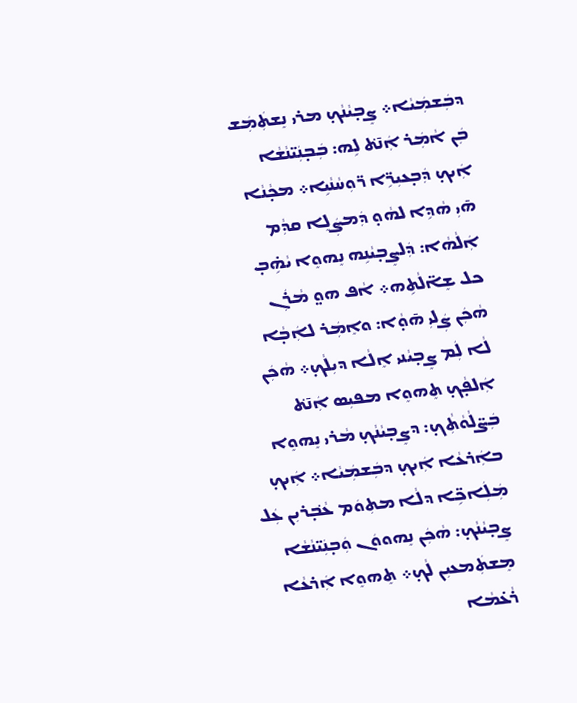ܕܒܲܫܡܲܝܵܐ܀ ܨܸܒ̣ܝܵܢܵܟ̣ ܡܪܝ ܢܸܫܬܲܡܲܫ ܒܲܢ ܐܵܡܲܪ ܐܲܢ̄ܬ݁ ܠܹܗ: ܒܲܒ̣ܢܲܝ̈ܢܵܫܵܐ ܐܲܝܟ̣ ܕܲܒ̣ܥܝܼܪܹ̈ܐ ܪ̈ܘܼܚܵܢܵܝܹܐ܀ ܡܟ̣ܵܢܵܐ ܗ̄ܝܼ ܗܵܕܹܐ ܠܗܵܘ̣ ܕܲܡܨܲܠܸܐ ܩܕܼܵܡ ܐܲܠܵܗܵܐ: ܕܲܠܨܸܒ̣ܝܵܢܹܗ ܢܸܗܘܸܐ ܝܵܗܹ̇ܒ̣ ܟܠ ܫܸܐ̈ܠܵܬܹܗ܀ ܐܵܦ ܗܘ̤ ܡܵܪܲܢ ܗܵܟܲܢ ܨܲܠܝܼ ܗ̄ܘ̣ܵܐ: ܘܐܸܡܲܪ ܠܐܲܒ̣ܵܐ ܠܵܐ ܠܲܡ ܨܸܒ̣ܝܵܢܝ ܐܸܠܵܐ ܕܝܼܠܵܟ̣܀ ܗܵܟܲܢ ܐܲܠܦ̣ܵܟ̣ ܬܸܗܘܸܐ ܡܦܝܼܣ ܐܲܢ̄ܬ݁ ܒܲܨ̈ܠܵܘܵܬܼܵܟ̣: ܕܨܸܒ̣ܝܵܢܵܟ̣ ܡܵܪܝ ܢܸܗܘܸܐ ܒܐܲܪܥܵܐ ܐܲܝܟ̣ ܕܒܲܫܡܲܝܵܐ܀ ܐܲܝܟ̣ ܡܲܠܲܐܟܹ̈ܐ ܕܠܵܐ ܡܬܼܘܿܡ ܥܵܒ̣݁ܪܝܼܢ ܥܲܠ ܨܸܒ̣ܝܵܢܵܟ̣: ܗܵܟܲܢ ܢܸܗܘܘܿܢ ܘܲܒ̣ܢܲܝ̈ܢܵܫܵܐ ܡܸܫܬܲܡܥܝܼܢ ܠܵܟ̣܀ ܬܸܗܘܸܐ ܐܲܪܥܵܐ ܪܵܥ̇ܡܵܐ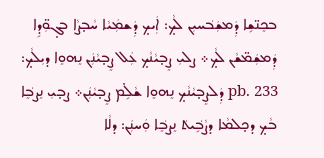ܒܟܸܢ̈ܫܹܐ ܕܲܡܫܲܒ݁ܚܝܼܢ ܠܵܟ̣: ܐܲܝܟ̣ ܕܲܫܡܲܝܵܐ ܚܵܒ̣ܨܵܐ ܒܓ̣ܘܼ̈ܕܹܐ ܕܲܡܫܲܡ̈ܫܵܢ ܠܵܟ̣܀ ܨܠܝܼ ܨܸܒ̣ܝܵܢܵܟ̣ ܥܲܠ ܨܸܒ̣ܝܵܢܲܢ ܢܸܗܘܸܐ ܕܝܼܠܵܟ̣: pb. 233 ܕܲܠܨܸܒ̣ܝܵܢܵܟ̣ ܢܸܗܘܸܐ ܫܵܠܹ̇ܡ ܨܸܒ̣ܝܵܢܲܢ܀ ܨܒ̣ܝܼ ܢܸܨܒܸ݁ܐ ܒܵܟ̣ ܕܟ̣ܠܡܵܐ ܕܨܵܒܹ݁ܝܬ݁ ܢܸܨܒܸ݁ܐ ܘܲܚܢܲܢ: ܕܠܵܐ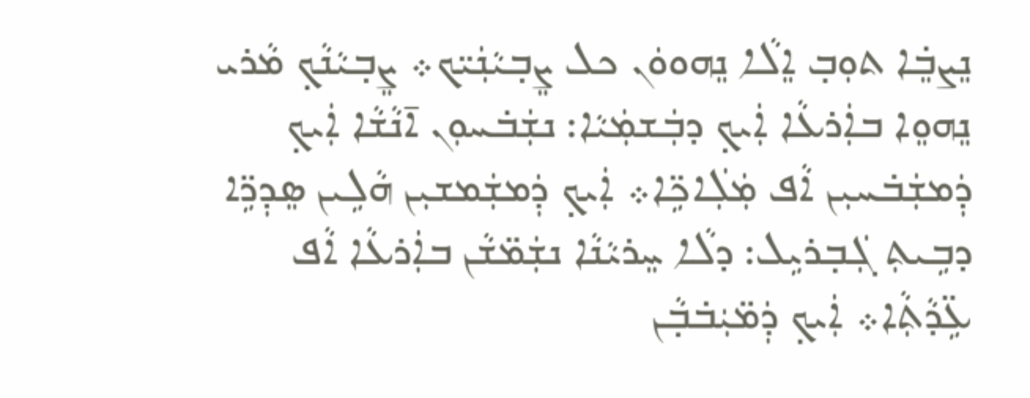ܢܸܨܒܸ݁ܐ ܬܘܼܒ̣ ܐܸܠܵܐ ܢܸܗܘܘܿܢ ܟܠ ܨܸܒ̣ܝܵܢܲܝ̈ܟ܀ ܨܸܒ̣ܝܵܢܵܟ̣ ܡܵܪܝ ܢܸܗܘܸܐ ܒܐܲܪܥܵܐ ܐܲܝܟ̣ ܕܒܲܫܡܲܝܵܐ: ܢܫܲܒ݁ܚܘܼܢ ܐ̄ܢܵܫܵܐ ܐܲܝܟ̣ ܕܲܡܫܲܒ݁ܚܝܼܢ ܐܵܦ ܡܲܠܲܐܟܹ̈ܐ܀ ܐܲܝܟ̣ ܕܲܡܫܲܡܫܝܼܢ ܗܵܠܹܝܢ ܣܸܕܼܪܹ̈ܐ ܕܒܹܝܬܼ ܓܲܒ̣ܪܝܹܠ: ܕܠܵܐ ܚܸܪܝܵܢܵܐ ܢܫܲܡ̈ܫܵܢ ܒܐܲܪܥܵܐ ܐܵܦ ܥܹ̈ܕܵܬܼܵܐ܀ ܐܲܝܟ̣ ܕܲܡ̈ܝܲܒ݁ܒ̣ܵܢ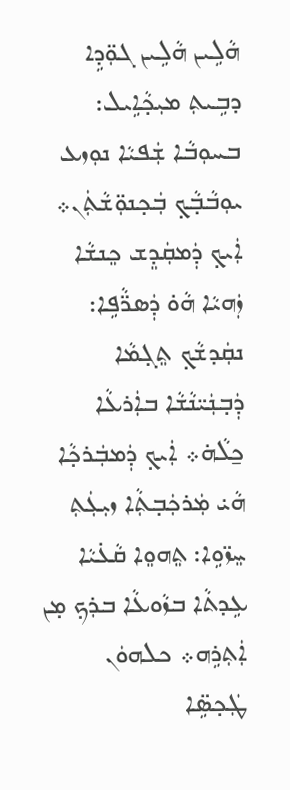ܗܵܠܹܝܢ ܗܵܠܹܝܢ ܓܘܼ̈ܕܹܐ ܕܒܹܝܬܼ ܡܝܼܟ̣ܵܐܹܝܠ: ܒܚܘܼܒܵܐ ܫܲܦܝܵܐ ܢܘܼܙܥ ܝܘܼܒܵܒ̣ܵܟ̣ ܒܲܟ̣ܢܘܼ̈ܫܵܬܲܢ܀ ܐܲܝܟ̣ ܕܲܡܩܲܕܸܫ ܟܸܢܫܵܐ ܙܲܗܝܵܐ ܗܵܘ̇ ܕܲܣܪ̈ܵܦܹܐ: ܢܩܲܕܫܵܟ̣ ܬܸܓ̣ܡܵܐ ܕܲܒ̣ܢܲܝ̈ܢܵܫܵܐ ܒܐܲܪܥܵܐ ܟ̱ܠܵܗ̇܀ ܐܲܝܟ̣ ܕܲܡܒܲܪܟ̣ܵܐ ܗܵܝ̇ ܡܲܪܟܲܒ̣ܬܼܵܐ ܙܝܼܥܲܬܼ ܚܸܙ̈ܘܹܐ: ܬܸܗܘܸܐ ܩܵܥ̇ܝܵܐ ܥܹܕܬܵܐ ܒܙܵܘܥܵܐ ܒܪܼܟ̣ ܡ̣ܢ ܐܲܬܼܪܹܗ܀ ܟܠܗܘܿܢ ܛܲܟ̣ܣܹ̈ܐ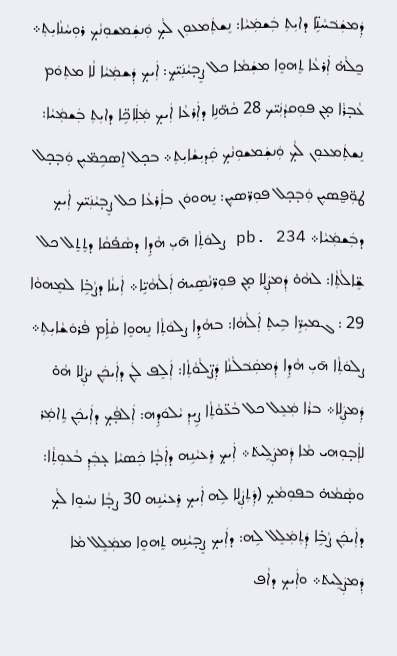ܕܲܡܫܲܒ݁ܚܵܢܹ̈ܐ ܕܐܝܼܬܼ ܒܲܫܡܲܝܵܐ: ܢܸܫܬܲܡܥܘܼܢ ܠܵܟ̣ ܘܲܢܫܲܡܫܘܼܢܵܟ̣ ܪܘܼܚܵܢܵܐܝܼܬܼ܀ ܟ̱ܠܵܗ̇ ܐܲܪܥܵܐ ܬܸܗܘܸܐ ܡܫܲܡܵܐ ܟܠ ܨܸܒ̣ܝܵܢܲܝ̈ܟ̣: ܐܲܝܟ̣ ܕܲܫܡܲܝܵܐ ܠܵܐ ܡܬܼܘܿܡ ܥܵܒ̣ܪܵܐ ܡ̣ܢ ܦܘܼܩܕܵܢܲܝ̈ܟ 28 ܟܵܗ̈ܢܹܐ ܕܐܲܪܥܵܐ ܐܲܝܟ̣ ܡܲܠܲܐܟܹ̈ܐ ܕܐܝܼܬܼ ܒܲܫܡܲܝܵܐ: ܢܸܫܬܲܡܥܘܼܢ ܠܵܟ̣ ܘܲܢܫܲܡܫܘܼܢܵܟ̣ ܩܲܕܝܼܫܵܐܝܼܬܼ܀ ܒܟ̣ܠ ܐܸܣܟܹܡ̈ܝܼܢ ܘܲܒ̣ܟ̣ܠ ܛܘܼ̈ܦ̮ܣܝܼܢ ܘܲܒ̣ܟ̣ܠ ܦܘܼܪ̈ܣܝܼܢ: ܢܸܗܘܘܿܢ ܒܐܲܪܥܵܐ ܟܠ ܨܸܒ̣ܝܵܢܲܝ̈ܟ ܐܲܝܟ̣ ܕܒܲܫܡܲܝܵܐ܀ pb. 234 ܨܠܘܿܬܼܵܐ ܗ̄ܝܼ ܗܵܕܹܐ ܕܣܵܦ̇ܩܵܐ ܕܬܸܬܸܠ ܟܠ ܫܸ̈ܐܠܵܬܼܵܐ: ܠܗܵܘ̇ ܕܲܡܨܲܠܸܐ ܡ̣ܢ ܦܘܼܪ̈ܢܵܣܹܝܗ̇ ܐܲܠܵܗܵܝܹ̈ܐ܀ ܐܲܝܢܵܐ ܕܨܵܒܹ̇ܐ ܠܡܸܗܘܵܐ 29 : ܓܡܝܼܪܹ̈ܐ ܒܹܝܬܼ ܐܲܠܵܗܵܐ: ܒܗܵܕܹܐ ܨܠܘܿܬܼܵܐ ܢܸܗܘܸܐ ܩܵܐܹ̇ܡ ܦܵܪܘܿܫܵܐܝܼܬܼ܀ ܨܠܘܿܬܼܵܐ ܗ̄ܝܼ ܗܵܕܹܐ ܕܲܡܩܲܒ݁ܠܵܢܵܐ ܕܲܨ̈ܠܵܘܵܬܼܵܐ: ܐܲܠܸܦ ܠܲܢ ܕܐܲܝܟܲܢ ܢܨܲܠܸܐ ܗܵܘ̇ ܕܲܡܨܲܠܸܐ܀ ܒܪܵܐ ܡܲܥܸܠ ܟܠ ܒܵܥ̈ܘܵܬܼܵܐ ܨܹܝܕܼ ܝܵܠܘܿܕܹܗ: ܐܲܠܦ̣ܵܟ̣ ܕܐܲܝܟܲܢ ܬܹܐܡܲܪ ܠܐܲܒ̣ܘܼܗܝ ܡܵܐ ܕܲܡܨܲܠܹܝܬ݁܀ ܐܲܝܟ̣ ܪܸܥܝܵܢܹܗ ܕܐܲܒ̣ܵܐ ܟܲܣܝܵܐ ܥ̣ܒܲܕܼ ܒܵܥܘܼܬܼܵܐ: ܘܣ̣ܵܡܵܗ̇ ܒܦܘܼܡܵܟ̣ (ܕܲܬܼܨܲܠܸܐ ܠܹܗ ܐܲܝܟ̣ ܪܸܥܝܵܢܹܗ 30 ܨܒ̣ܵܐ ܢܚܵܘܸܐ ܠܵܟ̣ ܕܐܲܝܟܲܢ ܨܵܒܹ̇ܐ ܕܲܬܼܡܲܠܸܠ ܠܹܗ: ܕܐܲܝܟ̣ ܨܸܒ̣ܝܵܢܹܗ ܬܸܗܘܸܐ ܡܡܲܠܸܠ ܡܵܐ ܕܲܡܨܲܠܹܝܬ݁܀ ܘܐܲܝܟ̣ ܕܐܵܦ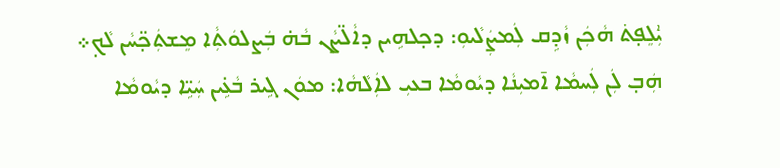ܝܑܼܠܸܦ̣ܬ݁ ܗܵܟܲܢ ܙܵܕܹܩ ܠܲܡܨܲܠܵܝܘܼ: ܕܟ̣ܠܗܹܝܢ ܕܐܵܠ̈ܨܵܢ ܒܵܗ̇ ܒܲܨܠܘܿܬܼܵܐ ܡܸܫܬܲܟ̣̈ܚܵܢ ܠܵܟ̣܀ ܗܲܒ̣ ܠܲܢ ܠܲܚܡܵܐ ܐ̄ܡܝܼܢܵܐ ܕܝܵܘܡܵܐ ܒܥܝܼ ܠܐܲܠܵܗܵܐ: ܡܘܿܢ ܓܹܝܪ ܒܵܥܹ̇ܝܢ ܚܲܝܹ̈ܐ ܕܝܵܘܡܵܐ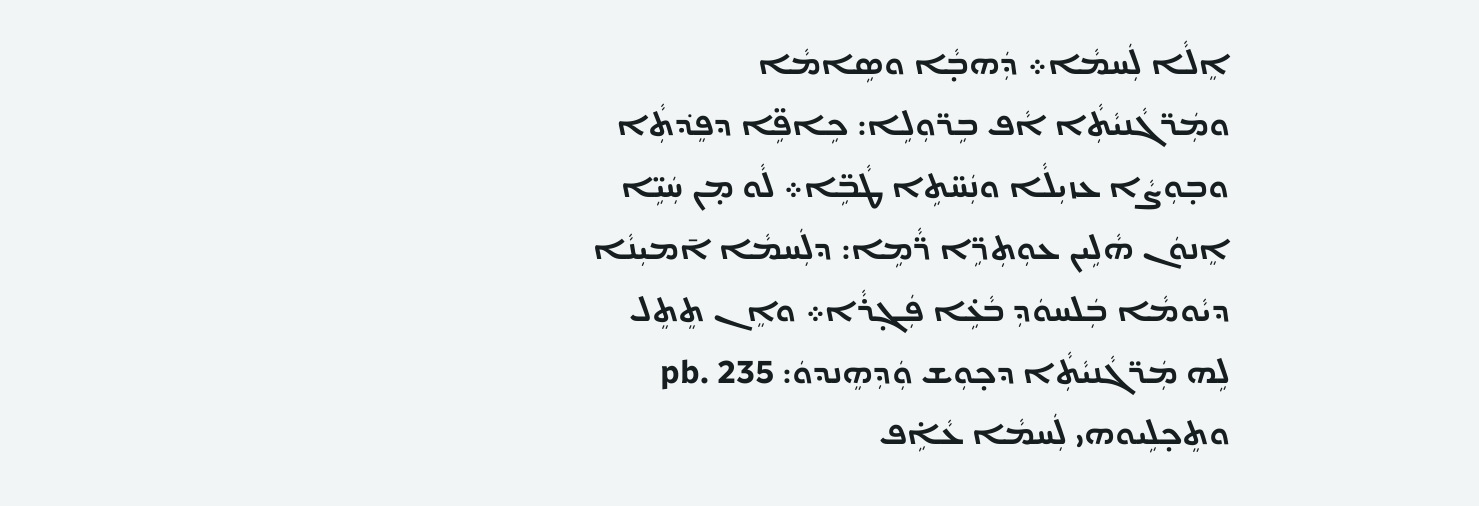ܐܸܠܵܐ ܠܲܚܡܵܐ܀ ܕܲܗܒ̣ܵܐ ܘܣܹܐܡܵܐ ܘܡܲܪ̈ܓܵܢܝܵܬܼܵܐ ܐܵܦ ܒܹܪ̈ܘܼܠܹܐ: ܟܹܐܦܹ̈ܐ ܕܦܸܕ݁ܬܼܵܐ ܘܒ̣ܘܼܨܵܐ ܥܙܝܼܠܵܐ ܘܢܲܚ̈ܬܹܐ ܛܵܒܹ̈ܐ܀ ܠܵܘ ܡ̣ܢ ܚܲܝܹ̈ܐ ܐܸܢܘܿܢ ܗܵܠܹܝܢ ܥܘܼܬܼܪܹ̈ܐ ܪ̈ܵܡܹܐ: ܕܠܲܚܡܵܐ ܐ̄ܡܝܼܢܵܐ ܕܝܵܘܡܵܐ ܒܲܠܚܘܿܕܼ ܒܵܥܹ̇ܐ ܦܲܓ̣ܪܵܐ܀ ܘܐܸܢ ܬܸܬܸܠ ܠܹܗ ܡܲܪ̈ܓܵܢܝܵܬܼܵܐ ܕܟ̣ܘܼܫ ܘܲܕܼܗܸܢܕܘܿ: pb. 235 ܘܬܸܟ̣ܠܹܝܘܗܝ ܠܲܚܡܵܐ ܥܵܐܹ̇ܦ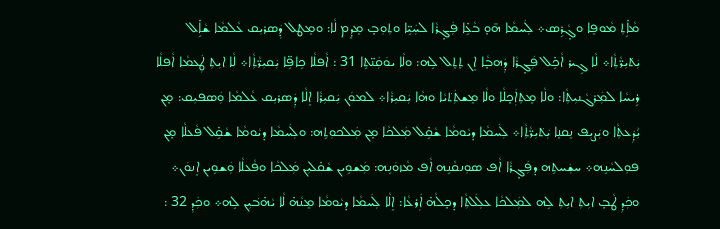ܡܵܐܹ̇ܬܼ ܡܵܘܦܸܐ ܘܓ̣ܵܪܹܣ܀ ܠܲܚܡܵܐ ܗ̄ܘ̣ ܒܵܥܹ̇ܐ ܦܲܓ̣ܪܵܐ ܠܚܲܝܹ̈ܐ ܘܬܼܘܼܒ̣ ܡܸܕܸܡ ܠܵܐ: ܘܡܸܛܠ ܕܲܣܪܝܼܩ ܥܵܠܡܵܐ ܫܵܐܹ̇ܠ ܝܲܬ݁ܝܼܪ̈ܵܬܼܵܐ܀ ܠܵܐ ܓܹܝܪ ܐܵܟܹ̇ܠ ܦܲܓ̣ܪܵܐ ܕܲܗܒ̣ܵܐ ܐܸܢ ܬܸܬܸܠ ܠܹܗ: ܘܠܵܐ ܝܘܿܩܲܢ̈ܬܹܐ 31 : ܐܵܦܠܵܐ ܟܹܐܦܹ̈ܐ ܝܲܩܝܼܪ̈ܵܬܼܵܐ܀ ܠܵܐ ܐܝܼܬܼ ܛܲܥܡܵܐ ܐܵܦܠܵܐ ܪܹܝܚܵܐ ܠܡܲܪܓܵܢܝܼܬܼܵܐ: ܘܠܵܐ ܡܸܬܼܐܲܟ̣ܠܵܐ ܘܠܵܐ ܡܸܫܬܲܬ݁ܝܵܐ ܘܗܵܐ ܝܲܩܝܼܪܵܐ܀ ܠܡܘܿܢ ܝܲܩܝܼܪܵܐ ܐܸܠܵܐ ܕܲܣܪܝܼܩ ܥܵܠܡܵܐ ܘܲܣܦܝܼܩ: ܡ̣ܢ ܝܑܼܕܲܥܬܼܵܐ ܘܝܲܨܝܼܦ ܢܸܩܢܸܐ ܝܲܬ݁ܝܼܪ̈ܵܬܼܵܐ܀ ܠܲܚܡܵܐ ܕܝܵܘܡܵܐ ܫܵܩܹ̇ܠ ܡܲܠܟܵܐ ܡ̣ܢ ܡܲܠܟ݁ܘܼܬܹܗ: ܘܠܲܚܡܵܐ ܕܝܵܘܡܵܐ ܫܵܩܹ̇ܠ ܦܵܥܠܵܐ ܡ̣ܢ ܦܘܼܠܚܵܢܹܗ܀ ܚܫܲܚܬܹܗ ܕܦܲܓ̣ܪܵܐ ܐܵܦ ܣܘܼܢܩܵܢܹܗ ܐܵܦ ܡܵܙܘܿܢܹܗ: ܡܲܫܘܹܝܢ ܫܵܩ̇ܠܝܼܢ ܡܲܠܟܵܐ ܘܦܵܥܠܵܐ ܘܲܫܘܹܝܢ ܐܸܢܘܿܢ܀ ܘܟܲܕܼ ܛܵܒ̣ ܐܝܼܬܼ ܐܝܼܬܼ ܠܹܗ ܠܡܲܠܟܵܐ ܥܠܲܠܬܼܵܐ ܕܟ̣ܠܵܗ̇ ܐܲܪܥܵܐ: ܐܸܠܵܐ ܠܲܚܡܵܐ ܕܝܵܘܡܵܐ ܡܸܢܵܗ̇ ܠܵܐ ܝܵܗ̇ܒ݁ܝܼܢ ܠܹܗ܀ ܘܟܲܕܼ 32 :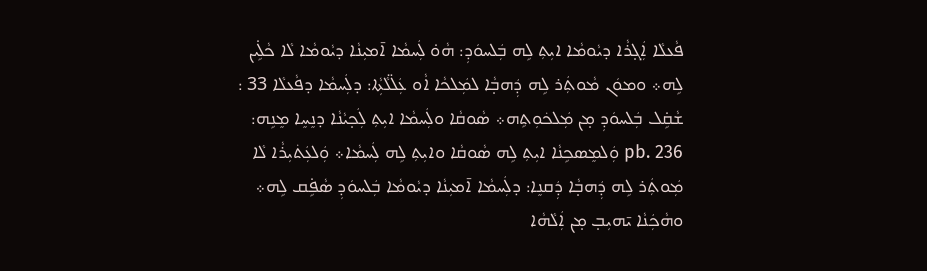ܦܵܥܠܵܐ ܐܲܓ̣ܪܵܐ ܕܝܵܘܡܵܐ ܐܝܼܬܼ ܠܹܗ ܒܲܠܚܘܿܕܼ: ܗܵܘ̇ ܠܲܚܡܵܐ ܐ̄ܡܝܼܢܵܐ ܕܝܵܘܡܵܐ ܠܵܐ ܟܵܠܹ̇ܝܢ ܠܹܗ܀ ܘܡܘܿܢ ܡܵܘܬܲܪ ܠܹܗ ܕܲܗܒ̣ܵܐ ܠܡܲܠܟܵܐ ܐܵܘ ܥܲܠ̈ܠܵܬܼܵܐ: ܕܠܲܚܡܵܐ ܕܦܵܥܠܵܐ 33 : ܫܵܩܹ̇ܠ ܒܲܠܚܘܿܕܼ ܡ̣ܢ ܡܲܠܟ݁ܘܼܬܹܗ܀ ܣܵܘܩܵܐ ܘܠܲܚܡܵܐ ܐܝܼܬܼ ܠܲܟ̣ܝܵܢܵܐ ܕܢܸܚܸܐ ܡܸܢܹܗ: pb. 236 ܘܲܠܡܸܣܟܹܢܵܐ ܐܝܼܬܼ ܠܹܗ ܣܵܘܩܵܐ ܘܐܝܼܬܼ ܠܹܗ ܠܲܚܡܵܐ܀ ܘܲܠܥܲܬ݁ܝܼܪܵܐ ܠܵܐ ܡܲܘܬܲܪ ܠܹܗ ܕܲܗܒ̣ܵܐ ܕܲܩܢܸܐ: ܕܠܲܚܡܵܐ ܐ̄ܡܝܼܢܵܐ ܕܝܵܘܡܵܐ ܒܲܠܚܘܿܕܼ ܣܵܦܹ̇ܩ ܠܹܗ܀ ܘܗܵܟܲܢܵܐ ܝ̄ܗܝܼܒ̣ ܡ̣ܢ ܐܲܠܵܗܵܐ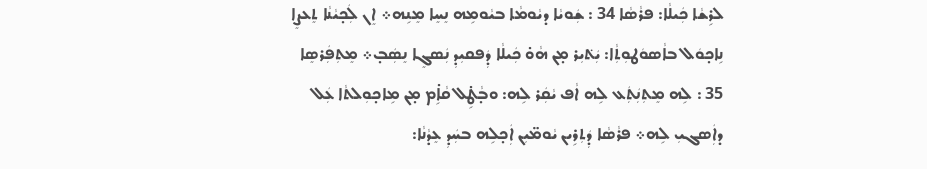ܠܪܹܫܵܐ ܟܲܝܠܵܐ: ܦܪܵܣܵܐ 34 : ܫܲܘܝܵܐ ܕܝܵܘܡܵܐ ܒܝܵܘܡܹܗ ܢܸܚܸܐ ܡܸܢܹܗ܀ ܐܸܢ ܠܲܟ̣ܝܵܢܵܐ ܬܸܥܨܸܐ ܢܹܐܟ̣ܘܿܠ ܒܐܵܣܘܿܛܘܼܬܼܵܐ: ܝܲܬ݁ܝܼܪ ܡ̣ܢ ܗܵܘ̇ ܟܲܝܠܵܐ ܕܲܦܩܝܼܕܼ ܢܲܣܓܸܐ ܢܸܣܲܒ̣܀ ܡܸܬܼܦܲܪܣܸܐ 35 : ܠܹܗ ܡܸܬܼܢܲܬܲܥ ܠܹܗ ܐܵܦ ܝܵܩܲܪ ܠܹܗ: ܘܒ̣ܵܛܹ̇ܠ ܩܵܐܹ̇ܡ ܡ̣ܢ ܡܹܐܟ̣ܘܼܠܬܵܐ ܥܲܠ ܕܐܲܣܓܝܼ ܠܹܗ܀ ܦܪܵܣܵܐ ܕܲܬܼܪܹܝܢ ܝܵܘܡ̈ܝܼܢ ܐܲܟ̣ܠܹܗ ܒܚܲܕܼ ܥܸܕܵܢܵܐ: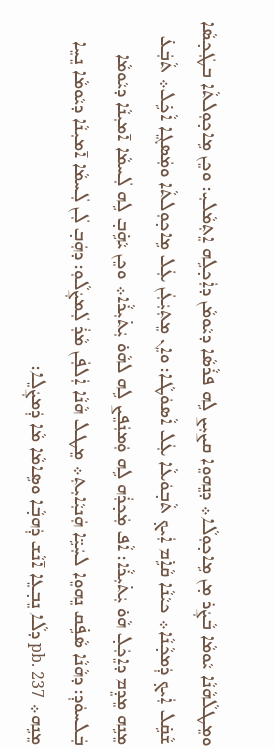ܘܡܸܛܠܵܗܵܢܵܐ ܝܵܘܡܵܐ ܒܵܨܲܪ ܡ̣ܢ ܡܹܐܟ̣ܘܼܠܵܐ܀ ܕܢܸܗܘܸܐ ܩܨܝܼܨ ܠܹܗ ܦܪܵܣܵܐ ܕܝܵܘܡܵܢ ܕܐܲܟ̣ܠܹܗ ܐܸܬܼܡܵܠܝܼ: ܘܟܸܢ ܡܹܐܟ̣ܘܼܠܬܵܐ ܒܛܲܟ̣ܣܵܐ ܫܵܩܹ̇ܠ ܐܲܝܟ̣ ܕܲܡܟ̣ܵܢܵܐ܀ ܟܝܵܢܵܐ ܩܵܐܹ̇ܡ ܐܲܝܟ̣ ܬܵܒ̣ܘܿܥܵܐ ܥܲܠ ܐܵܣܘܿܛܵܐ: ܘܐܸܢ ܡܸܬܼܝܲܥܲܢ ܥܲܠ ܡܹܐܟ̣ܘܼܠܬܵܐ ܘܡܲܣܓܸܐ ܐܵܟܹ̇ܠ܀ ܬܵܒܲܥ̇ ܡܸܢܹܗ ܡܸܕܸܡ ܕܐܸܟܲܠ̣ ܗܵܘ̇ ܝܲܬ݁ܝܼܪܵܐ: ܐܵܦ ܡܲܟ̣ܪܲܗ ܠܹܗ ܘܲܡܢܲܦܸܨ ܠܹܗ ܠܗܵܘ̇ ܝܲܬ݁ܝܼܪܵܐ܀ ܘܟܸܢ ܝܵܗܹ̇ܒ̣ ܠܹܗ ܠܲܚܡܵܐ ܐ̄ܡܝܼܢܵܐ ܕܝܵܘܡܵܐ ܒܲܠܚܘܿܕܼ: ܕܗܵܢܵܐ ܣܵܦܹ̇ܩ ܢܸܗܘܸܐ ܠܚܲܝܹ̈ܐ ܗܲܢܝܼܵܐܝܼܬܼ܀ ܡܸܛܠ ܗܵܢܵܐ ܐܲܠܦܲܢ ܡܵܪܲ ܠܲܡܨܲܠܵܘܼ: ܕܗܲܒ̣ ܠܲܢ ܠܲܚܡܵܐ ܐ̄ܡܝܼܢܵܐ ܕܝܵܘܡܵܐ ܢܸܚܸܐ ܡܸܢܹܗ܀ pb. 237 ܕܠܵܐ ܢܸܒ̣ܥܸܐ ܐ̄ܢܵܫ ܕܲܗܒ̣ܵܐ ܘܣܹܐܡܵܐ ܡܵܐ ܕܲܡܨܲܠܸܐ: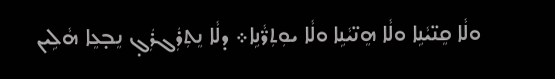ܘܠܵܐ ܩܸܢ̈ܝܵܢܹܐ ܘܠܵܐ ܗܸܢ̈ܝܵܢܹܐ ܘܠܵܐ ܝܘܼܬܼܪ̈ܵܢܹܐ܀ ܕܠܵܐ ܢܸܬܼܪܲܓܪܲܓ̣ ܢܸܒ̣ܥܸܐ ܗܵܠܹܝܢ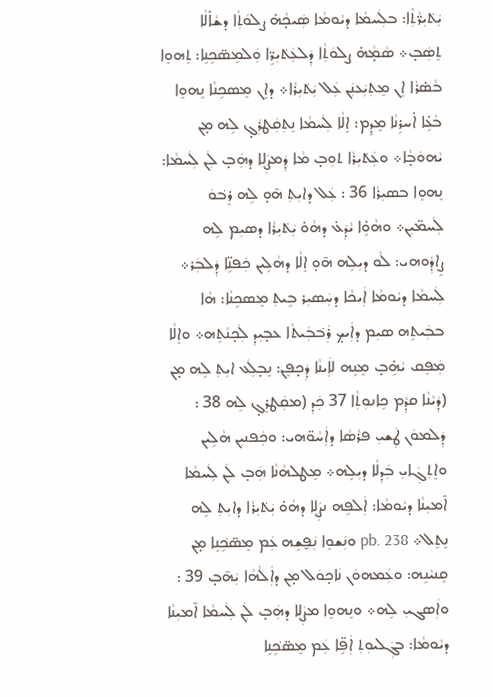ܝܲܬ݁ܝܼܪ̈ܵܬܼܵܐ: ܒܠܲܚܡܵܐ ܕܝܵܘܡܵܐ ܣܲܝܟ̣ܵܗ̇ ܨܠܘܿܬܼܵܐ ܕܫܵܐ̇ܠܵܐ ܬܸܣܲܒ̣܀ ܣܵܡ̣ܵܗ̇ ܨܠܘܿܬܼܵܐ ܕܲܠܥܲܬ݁ܝܼܪܹ̈ܐ ܘܲܠܡܸܣ̈ܟܹܢܹܐ: ܬܸܗܘܸܐ ܒܵܣ̇ܪܵܐ ܐܸܢ ܡܸܬܼܝܲܥܢܲܢ ܥܲܠ ܝܲܬ݁ܝܼܪܵܐ܀ ܕܐܸܢ ܡܸܣܟܹܢܵܐ ܢܸܗܘܸܐ ܒܵܥܹ̇ܐ ܐ̇ܚܪܹܢܵܐ ܡܸܕܸܡ: ܐܸܠܵܐ ܠܲܚܡܵܐ ܢܸܬܼܩܲܛܪܲܓ̣ ܠܹܗ ܡ̣ܢ ܝܵܗܘܿܒ̣ܵܐ܀ ܘܥܲܬ݁ܝܼܪܵܐ ܬܘܼܒ̣ ܡܵܐ ܕܲܡܨܲܠܸܐ ܕܗܲܒ̣ ܠܲܢ ܠܲܚܡܵܐ: ܢܸܗܘܸܐ ܒܣܝܼܪܵܐ 36 : ܥܲܠ ܕܐܝܼܬܼ ܗ̄ܘ̣ ܠܹܗ ܪܸܒ݁ܘܿ ܠܲܚܡ̈ܝܼܢ܀ ܘܗܵܘܹ̇ܐ ܝܵܕܲܥ̇ ܕܗܵܘ̇ ܝܲܬ݁ܝܼܪܵܐ ܕܣܝܼܡ ܠܹܗ ܨܹܐܕܼܵܘܗܝ: ܠܵܘ ܕܝܼܠܹܗ ܗ̄ܘ̣ ܐܸܠܵܐ ܕܗܵܠܹܝܢ ܟܲܦܢܹ̈ܐ ܕܲܠܒܲܪ܀ ܠܲܚܡܵܐ ܕܝܵܘܡܵܐ ܐܲܝܟܵܐ ܕܚܲܣܝܼܪ ܒܹܝܬܼ ܡܸܣܟܹܢܵܐ: ܗܵܐ ܒܒܲܝܬܹܗ ܣܝܼܡ ܕܐܲܝܟ̣ ܪܲܒ݁ܒܲܝܬܵܐ ܥܒ̣ܝܼܕܼ ܠܲܟ̣ܢܵܬܹܗ܀ ܘܐܸܠܵܐ ܡܲܦܸܩ ܝܵܗܹ̇ܒ̣ ܡܸܢܹܗ ܠܐܲܝܢܵܐ ܕܲܟ̣ܦܸܢ: ܢܸܒ̣ܠܲܥ ܐܝܼܬܼ ܠܹܗ ܡ̣ܢ (ܕܲܝܵܢܵܐ ܩܕܼܵܡ ܟܹܐܢܘܼܬܼܵܐ 37 ܟܲܕܼ (ܡܩܲܛܪܸܓ̣ ܠܹܗ 38 : ܕܲܠܡܘܿܢ ܛܲܫܝܼ ܦܪܵܣܵܐ ܕܐܲܚܵܘ̈ܗܝ: ܘܟܲܦܢܝܼܢ ܗܵܠܹܝܢ ܘܐܸܬܼܓܲܐܝܼ ܒܲܕܼܠܵܐ ܕܝܼܠܹܗ܀ ܡܸܛܠܗܵܢܵܐ ܗܲܒ̣ ܠܲܢ ܠܲܚܡܵܐ ܐ̄ܡܝܼܢܵܐ ܕܝܵܘܡܵܐ: ܐܲܠܦܹܗ ܢܨܲܠܸܐ ܕܗܵܘ̇ ܝܲܬ݁ܝܼܪܵܐ ܕܐܝܼܬܼ ܠܹܗ ܢܸܬܸܠ܀ pb. 238 ܘܢܲܫܘܸܐ ܢܲܦ̮ܫܹܗ ܥܲܡ ܡܸܣ̈ܟܹ݁ܢܹܐ ܡ̣ܢ ܩܸܢܝܵܢܹܗ: ܘܥܲܡܗܘܿܢ ܢܿܐܟ̣ܘܿܠ ܡ̣ܢ ܕܐܲܠܵܗܵܐ ܝܲܗ̄ܒ̣ 39 : ܘܐܲܣܓܝܼ ܠܹܗ܀ ܘܢܸܗܘܸܐ ܡܨܲܠܸܐ ܕܗܲܒ̣ ܠܲܢ ܠܲܚܡܵܐ ܐ̄ܡܝܼܢܵܐ ܕܝܵܘܡܵܐ: ܒܓܲܠܝܘܼܬܼ ܐܲܦܹ̈ܐ ܥܲܡ ܡܸܣ̈ܟܹ݁ܢܹܐ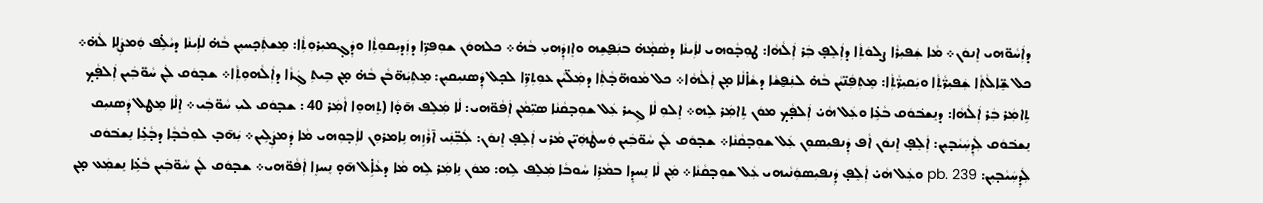ܕܐܲܚܵܘ̈ܗܝ ܐܸܢܘܿܢ܀ ܡܵܐ ܫܲܦܝܼܪܵܐ ܨܠܘܿܬܼܵܐ ܕܐܲܠܸܦ̣ ܒܲܪ ܐܲܠܵܗܵܐ: ܛܘܼܒ̣ܵܘܗܝ ܠܐܲܝܢܵܐ ܕܣܵܡ̣ܵܗ̇ ܒܢܲܦ̮ܫܹܗ ܘܐܸܙܕܲܗܝܼ ܒܵܗ̇܀ ܟܠܗܘܿܢ ܫܘܼܦܪܹ̈ܐ ܕܙܲܕܝܼܩܘܼܬܼܵܐ ܘܕܲܓ̣ܡܝܼܪܘܼܬܼܵܐ: ܡܸܫܬܲܟ̣ܚܝܼܢ ܒܵܗ̇ ܠܐܲܝܢܵܐ ܕܝܵܠܹ̇ܦ ܘܲܡܨܲܠܸܐ ܠܵܗ̇܀ ܟܠ ܫܸ̈ܐܠܵܬܼܵܐ ܫܲܦܝܼܪ̈ܵܬܼܵܐ ܘܝܲܩܝܼܪ̈ܵܬܼܵܐ: ܡܸܬܼܦܲܢ̈ܝܵܢ ܒܵܗ̇ ܠܢܲܦ̮ܫܵܐ ܕܫܵܐ̇ܠܵܐ ܡ̣ܢ ܐܲܠܵܗܵܐ܀ ܟܠ ܡܵܘܗ̈ܒ̣ܵܬܼܵܐ ܕܡܲܠ̈ܝܵܢ ܥܘܼܬܼܪܹ̈ܐ ܠܟ̣ܠ ܕܲܣܢܝܼܩܝܼܢ: ܡܸܬܼܝܲܗ̈ܒܵܢ ܒܵܗ̇ ܡ̣ܢ ܒܹܝܬܼ ܓܲܙܵܐ ܕܐܲܠܵܗܘܼܬܼܵܐ܀ ܫܒ̣ܘܿܩ ܠܲܢ ܚܵܘ̈ܒܲܝܢ ܐܲܠܦ̣ܵܟ̣ ܬܹܐܡܲܪ ܒܲܪ ܐܲܠܵܗܵܐ: ܕܢܸܫܒ݁ܘܿܩ ܒܵܥܹ̇ܐ ܘܥܲܠ ܗܵܝ̇ ܐܲܠܦ̣ܵܟ̣ ܡܘܿܢ ܬܹܐܡܲܪ ܠܹܗ܀ ܐܸܠܘܼ ܠܵܐ ܓܹܝܪ ܥܲܠ ܫܘܼܒ̣ܩܵܢܵܐ ܣܝܼ̈ܡܵܢ ܐܲܦܵܘ̈ܗܝ: ܠܵܐ ܡܲܠܸܦ ܗ̄ܘ̣ܵܐ (ܬܸܗܘܸܐ ܐܵܡܲܪ 40 : ܫܒ̣ܘܿܩ ܠܝܼ ܚܵܘ̈ܒܲܝ܀ ܐܸܠܵܐ ܡܸܛܠ ܕܲܣܢܝܼܩ ܢܸܫܒ݁ܘܿܩ ܠܲܕܼܚܲܝܵܒ̣ܝܼܢ: ܐܲܠܸܦ̣ ܐܸܢܘܿܢ ܐܵܦ ܕܲܢܦܝܼܣܘܼܢ ܥܲܠ ܫܘܼܒ̣ܩܵܢܵܐ܀ ܫܒ̣ܘܿܩ ܠܲܢ ܚܵܘ̈ܒܲܝܢ ܘܲܚܛܵܗܲܝ̈ܢ ܡܵܪܝ ܐܲܠܸܦ̣ ܐܸܢܘܿܢ: ܠܲܒܼ̈ܢܲܝ ܐ̄ܪܵܙܹܗ ܢܹܐܡܪܘܼܢ ܠܐܲܒ̣ܘܼܗܝ ܡܵܐ ܕܲܡܨܲܠܹܝܢ܀ ܝܲܗ̄ܒ̣ ܠܘܼܒܵܒ̣ܵܐ ܕܒ̣ܵܥܹ̇ܐ ܢܸܫܒ݁ܘܿܩ ܠܲܕܼܚܲܝܵܒ̣ܝܼܢ: pb. 239 ܘܥܲܠ ܗܵܝ̇ ܐܲܠܸܦ̣ ܕܲܢܦܝܼܣܘܼܿܢܵܝܗܝ ܥܲܠ ܫܘܼܒ̣ܩܵܢܵܐ܀ ܡܲܢ ܠܵܐ ܢܸܚܕܸܐ ܒܡܵܪܹܐ ܚܵܘܒܵܐ ܡܲܠܸܦ ܠܹܗ: ܡܘܿܢ ܢܹܐܡܲܪ ܠܹܗ ܡܵܐ ܕܥܵܐܹ̇ܠ ܗ̄ܘ̣ ܢܸܚܙܸܐ ܐܲܦܵܘ̈ܗܝ܀ ܫܒ̣ܘܿܩ ܠܲܢ ܚܵܘ̈ܒܲܝܢ ܒܵܥܹ̇ܐ ܢܸܫܡܲܥ ܡ̣ܢ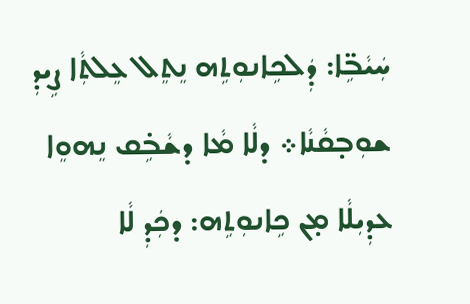ܚܲܝܵܒܹ̈ܐ: ܕܲܠܟܹܐܢܘܼܬܹܗ ܢܸܬܸܠ ܥܸܠܬܼܵܐ ܨܹܝܕܼ ܫܘܼܒ̣ܩܵܢܵܐ܀ ܕܠܵܐ ܡܵܐ ܕܫܵܒܹ̇ܩ ܢܸܗܘܸܐ ܥܕܼܝܼܠܵܐ ܡ̣ܢ ܟܹܐܢܘܼܬܹܗ: ܕܟܲܕܼ ܠܵܐ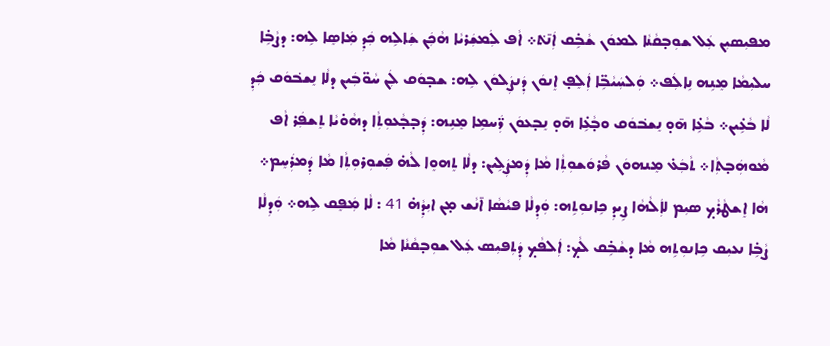ܡܦܝܼܣܝܼܢ ܥܲܠ ܫܘܼܒ̣ܩܵܢܵܐ ܠܡܘܿܢ ܫܵܒܹ̇ܩ ܐܲܢ̄ܬ݁܀ ܐܵܦ ܠܲܡܫܲܪܝܵܐ ܗܵܟܲܢ ܫܲܐܠܹܗ ܟܲܕܼ ܡܲܐܣܸܐ ܠܹܗ: ܕܨܵܒܹ̇ܐ ܚܠܝܼܡܵܐ ܡܸܢܹܗ ܢܹܐܠܲܦ܀ ܘܲܠܚܲܝܵܒܹ̈ܐ ܐܲܠܸܦ̣ ܐܸܢܘܿܢ ܕܲܢܨܲܠܘܿܢ ܠܹܗ: ܫܒ̣ܘܿܩ ܠܲܢ ܚܵܘ̈ܒܲܝܢ ܕܠܵܐ ܢܸܫܒ݁ܘܿܩ ܟܲܕܼ ܠܵܐ ܒܵܥܹ̇ܝܢ܀ ܒܵܥܹ̇ܐ ܗ̄ܘ̣ ܢܸܫܒ݁ܘܿܩ ܘܒ̣ܵܥܹ̇ܐ ܗ̄ܘ̣ ܢܸܒ̣ܥܘܿܢ ܪ̈ܲܚܡܹܐ ܡܸܢܹܗ: ܕܲܒ̣ܒ̣ܵܥܘܼܬܼܵܐ ܕܗܵܘ̇ܝܵܐ ܬܸܫܦܲܪ ܐܵܦ ܡܵܘܗܲܒ̣ܬܼܵܐ܀ ܬܵܒܲܥ̇ ܡܸܢܗܘܿܢ ܦܵܪܘܿܫܘܼܬܼܵܐ ܡܵܐ ܕܲܡܨܲܠܹܝܢ: ܕܠܵܐ ܬܸܗܘܸܐ ܠܵܗ̇ ܦܲܫܘܼܪܘܼܬܼܵܐ ܡܵܐ ܕܲܡܪܲܚܸܡ܀ ܗܵܐ ܐܸܫܛܵܪܵܟ̣ ܣܝܼܡ ܠܐܲܠܵܗܵܐ ܨܹܝܕܼ ܟܹܐܢܘܼܬܹܗ: ܘܲܕܼܠܵܐ ܦܝܵܣܵܐ ܐ̄ܢܵܫ ܡ̣ܢ ܐܝܼܕܼܵܗ̇ 41 : ܠܵܐ ܡܲܦܸܩ ܠܹܗ܀ ܘܲܕܼܠܵܐ ܨܵܒܹ̇ܐ ܢܥܝܼܩ ܟܹܐܢܘܼܬܹܗ ܡܵܐ ܕܫܵܒܹ̇ܩ ܠܵܟ̣: ܐܲܠܦܵܟ̣ ܕܲܬܼܦܝܼܣ ܥܲܠ ܫܘܼܒ̣ܩܵܢܵܐ ܡܵܐ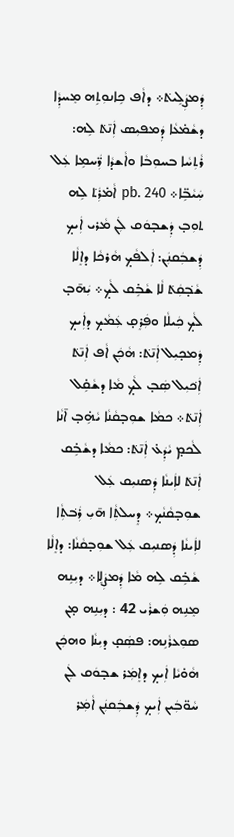ܕܲܡܨܲܠܹܝܬ݁܀ ܕܐܵܦ ܟܹܐܢܘܼܬܹܗ ܡܸܚܕܼܵܐ ܕܫܵܡ̇ܥܵܐ ܕܲܡܦܝܼܣ ܐܲܢ̄ܬ݁ ܠܹܗ: ܪܵܬܼܚܵܐ ܒܚܘܼܒܵܐ ܘܐܵܫܕܵܐ ܪ̈ܲܚܡܹܐ ܥܲܠ ܚܲܝܵܒܹ̈ܐ܀ pb. 240 ܐܵܡ̇ܪܲܬ݁ ܠܹܗ ܬܘܼܒ̣ ܕܲܫܒ̣ܘܿܩ ܠܲܢ ܡܵܪܝ ܐܲܝܟ̣ ܕܲܫܒܲܩܢܲܢ: ܐܲܠܦܵܟ̣ ܗܵܪܟܵܐ ܕܐܸܠܵܐ ܫܵܒ̣݁ܩܲܬ݁ ܠܵܐ ܫܵܒܹ̇ܩ ܠܵܟ̣܀ ܝܲܗ̄ܒ̣ ܠܵܟ̣ ܟܲܝܠܵܐ ܘܦܲܪܸܩ̣ ܥܲܡܵܟ̣ ܕܐܲܝܟ̣ ܕܲܡܟ̣ܝܼܠ ܐܲܢ̄ܬ݁: ܗܵܟܲܢ ܐܵܦ ܐܲܢ̄ܬ݁ ܐܲܟ݁ܝܼܠ ܣܲܒ̣ ܠܵܟ̣ ܡܵܐ ܕܫܵܩܹ̇ܠ ܐܲܢ̄ܬ݁܀ ܟܡܵܐ ܫܘܼܒ̣ܩܵܢܵܐ ܝܵܗܹ̇ܒ̣ ܐ̄ܢܵܐ ܠܵܟܡ̣ ܝܵܕܲܥ̇ ܐܲܢ̄ܬ݁: ܟܡܵܐ ܕܫܵܒܹ̇ܩ ܐܲܢ̄ܬ݁ ܠܐܲܝܢܵܐ ܕܲܣܢܝܼܩ ܥܲܠ ܫܘܼܒ̣ܩܵܢܵܟ̣܀ ܕܸܚܠܬܼܵܐ ܗ̄ܝܼ ܪܲܒ݁ܬܼܵܐ ܠܐܲܝܢܵܐ ܕܲܣܢܝܼܩ ܥܲܠ ܫܘܼܒ̣ܩܵܢܵܐ: ܕܐܸܠܵܐ ܫܵܒܹ̇ܩ ܠܹܗ ܡܵܐ ܕܲܡܨܲܠܸܐ܀ ܕܝܼܢܹܗ ܡܸܢܹܗ ܘܲܫܪܵܝ 42 : ܕܝܼܢܹܗ ܡ̣ܢ ܣܘܼܥܪܵܢܹܗ: ܦܣܲܩ̣ ܕܝܼܢܵܐ ܘܗܟܲܢ ܗܵܘ̇ܝܵܐ ܐܲܝܟ̣ ܕܐܸܡܲܪ ܫܒ̣ܘܿܩ ܠܲܢ ܚܵܘ̈ܒܲܝܢ ܐܲܝܟ̣ ܕܲܫܒܲܩܢܲܢ ܐܵܡܲܪ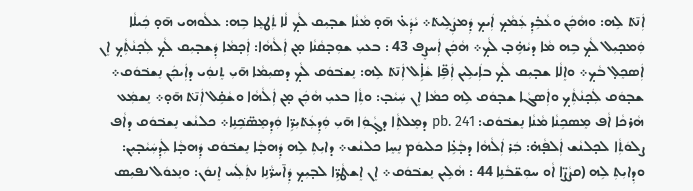ܐܲܢ̄ܬ݁ ܠܹܗ: ܘܗܵܟܲܢ ܘܥܵܒܹ̇ܕܼ ܥܲܡܵܟ̣ ܐܲܝܟ̣ ܕܲܡܨܲܠܹܝܬ݁܀ ܝܵܕܲܥ̇ ܗ̄ܘ̣ ܡܵܢܵܐ ܫܒ̣ܝܼܩ ܠܵܟ̣ ܠܵܐ ܬܲܛܥܸܐ ܒܹܗ: ܥܠܵܘܗܝ ܗ̄ܘ̣ ܟܲܝܠܵܐ ܘܲܡܟ̣ܝܼܠ ܠܵܟ̣ ܒܹܗ ܡܵܐ ܕܝܵܗܹ̇ܒ̣ ܠܵܟ̣܀ ܗܵܟܲܢ ܐܲܚܨܸܦ 43 : ܒܥܝܼ ܫܘܼܒ̣ܩܵܢܵܐ ܡ̣ܢ ܐܲܠܵܗܵܐ: ܐܲܟ̣ܡܵܐ ܕܲܫܒ̣ܝܼܩ ܠܵܟ̣ ܠܲܟ̣ܢܵܬܼܵܟ̣ ܐܸܢ ܐܲܣܟܸܠ̣ ܒܵܟ̣܀ ܘܐܸܠܵܐ ܫܒ̣ܝܼܩ ܠܵܟ̣ ܒܐܲܝܠܹܝܢ ܐܲܦܹ̈ܐ ܫܵܐܹ̇ܠ ܐܲܢ̄ܬ݁ ܠܹܗ: ܢܸܫܒ݁ܘܿܩ ܠܵܟ̣ ܕܣܝܼܡܵܐ ܗ̄ܝܼ ܬܸܢܘܲܝ ܕܐܲܝܟܲܢ ܢܸܫܒ݁ܘܿܩ܀ ܫܒ̣ܘܿܩ ܠܲܟ̣ܢܵܬܼܵܟ̣ ܘܐܲܣܓܵܐ ܫܒ̣ܘܿܩ ܠܹܗ ܟܡܵܐ ܐܸܢ ܚܲܝܵܒ̣: ܘܬܼܵܐ ܒܥܝܼ ܗܵܟܲܢ ܡ̣ܢ ܐܲܠܵܗܵܐ ܘܫܵܩܹ̇ܠ ܐܲܢ̄ܬ݁ ܗ̄ܘ̣܀ ܢܸܫܡܲܥ ܗܵܪܟܵܐ ܐܵܦ ܡܸܣܟܹܢܵܐ ܡܵܢܵܐ ܢܸܫܒ݁ܘܿܩ: pb. 241 ܕܡܸܠܬܼܵܐ ܕܓ̣ܵܘܲܐ ܗ̄ܝܼ ܘܲܕܼܥܲܬ݁ܝܼܪܹ̈ܐ ܘܲܕܼܡܸܣ̈ܟܹ݁ܢܹܐ܀ ܟܠܢܵܫ ܢܸܫܒ݁ܘܿܩ ܕܐܵܦ ܨܠܘܿܬܼܵܐ ܠܟ̣ܠܢܵܫ ܐܲܠܦ̣ܵܗ̇: ܒܲܪ ܐܲܠܵܗܵܐ ܕܒ̣ܵܥܹ̇ܐ ܟܠܝܘܿܡ ܢܸܚܸܐ ܟܠܢܵܫ܀ ܕܐܝܼܬܼ ܠܹܗ ܕܲܗܒ̣ܵܐ ܢܸܫܒ݁ܘܿܩ ܕܲܗܒ̣ܵܐ ܠܲܕܼܚܲܝܵܒ̣ܝܼܢ: ܘܕܼܐܝܼܬܼ ܠܹܗ (ܩܨܵܨ̈ܐ ܐܵܘ ܚܘܼܫ̈ܒܵܢܹܐ 44 : ܗܵܠܹܝܢ ܢܸܫܒ݁ܘܿܩ܀ ܐܸܢ ܐܸܫܛܵܪܹ̈ܐ ܠܒ̣ܝܼܟ̣ ܕܲܐ̄ܚܪ̈ܵܢܹܐ ܢܬܲܠܲܚ ܐܸܢܘܿܢ: ܘܢܸܥܘܿܠ ܢܦܝܼܣ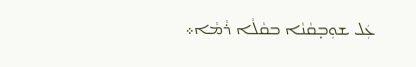ܥܲܠ ܫܘܼܒ̣ܩܵܢܵܐ ܒܩܵܠܵܐ ܪܵܡܵܐ܀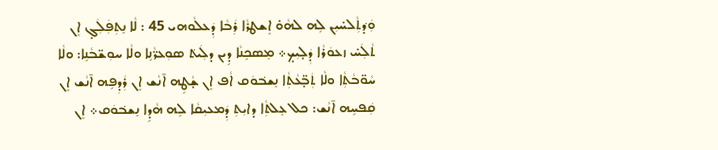ܘܲܕ݁ܬܼܵܠܚ̇ܝܼܢ ܠܹܗ ܠܗܵܘ̇ ܐܸܫܛܪܵܐ ܪܲܒܵܐ ܕܲܥܠܵܘܗܝ 45 : ܠܵܐ ܢܸܬܼܦܲܠܲܓ̣ ܐܸܢ ܬܵܠܲܚ̇ ܙܥܘܿܪܵܐ ܕܲܠ̣ܝܼܟ̣܀ ܡܸܣܟܹܢܵܐ ܕܹܝܢ ܕܠܲܝܬ݁ ܣܘܼܥܪ̈ܵܢܹܐ ܘܠܵܐ ܚܘܼܫ̈ܒܵܢܹܐ: ܘܠܵܐ ܚܵܘ̈ܒܵܬܼܵܐ ܘܠܵܐ ܬܲܒ̣̈ܥܵܬܼܵܐ ܢܸܫܒ݁ܘܿܩ ܐܵܦ ܐܸܢ ܫ̣ܵܛܹܗ ܐ̄ܢܵܫ ܐܸܢ ܪܲܕܼܦܹܗ ܐ̄ܢܵܫ ܐܸܢ ܩܲܦܚܹܗ ܐ̄ܢܵܫ: ܟܠ ܥܸܠܬܼܵܐ ܕܐܝܼܬܼ ܕܲܡܥܝܼܩܵܐ ܠܹܗ ܗܵܕܹܐ ܢܸܫܒ݁ܘܿܩ܀ ܐܸܢ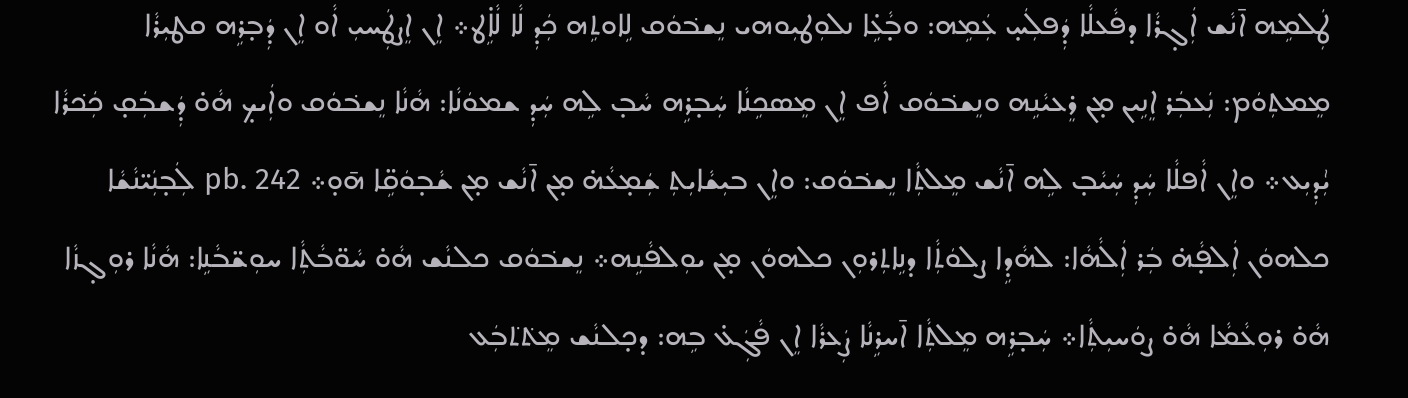ܛܲܠܡܹܗ ܐ̄ܢܵܫ ܐܲܓ̣ܪܵܐ ܕܦܵܥܠܵܐ ܕܲܦܠܲܚ̣ ܥܲܡܹܗ: ܘܒ̣ܵܥܹ̇ܐ ܢܠܘܼܛܝܼܘܗܝ ܢܸܫܒ݁ܘܿܩ ܠܹܐܘܬܹܗ ܟܲܕܼ ܠܵܐ ܠܵܐܹ̇ܛ܀ ܐܸܢ ܐܸܨܛܲܚܝܼ ܐܵܘ ܐܸܢ ܕܲܒ̣ܪܹܗ ܩܛܝܼܪܵܐ ܡܸܡܬܼܘܿܡ: ܢܲܥܒܲܪ ܐܸܢܹܝܢ ܡ̣ܢ ܪܸܥܝܵܢܹܗ ܘܢܸܫܒ݁ܘܿܩ ܐܵܦ ܐܸܢ ܡܸܣܟܹܢܵܐ ܚܲܒ̣ܪܹܗ ܚܵܒ̣ ܠܹܗ ܚܲܕܼ ܫܡܘܿܢܵܐ: ܗܵܢܵܐ ܢܸܫܒ݁ܘܿܩ ܘܐܲܝܟ̣ ܗܵܘ̇ ܕܲܫܒܲܩ̣ ܟܲܟ݁ܪܵܐ ܝܑܼܕܼܝܼܥ܀ ܘܐܸܢ ܐܵܦܠܵܐ ܚܲܕܼ ܚܲܝܵܒ̣ ܠܹܗ ܐ̄ܢܵܫ ܡܸܠܬܼܵܐ ܢܸܫܒ݁ܘܿܩ: ܘܐܸܢ ܒܝܼܫܵܐܝܼܬܼ ܫܲܡ̣ܥܵܗ̇ ܡ̣ܢ ܐ̄ܢܵܫ ܡ̣ܢ ܫܵܒ̣ܘܿܩܹ̈ܐ ܗ̄ܘ̣܀ pb. 242 ܠܲܒ̣ܢܲܝ̈ܢܵܫܵܐ ܟܠܗܘܿܢ ܐܲܠܦ̣ܵܗ̇ ܒܲܪ ܐܲܠܵܗܵܐ: ܠܗܵܕܹܐ ܨܠܘܿܬܼܵܐ ܕܢܹܐܬܼܪܘܼܢ ܟܠܗܘܿܢ ܡ̣ܢ ܝܘܼܠܦܵܢܹܗ܀ ܢܸܫܒ݁ܘܿܩ ܟܠܢܵܫ ܗܵܘ̇ ܚܵܘ̈ܒܵܬܼܵܐ ܚܘܼܫ̈ܒܵܢܹܐ: ܗܵܢܵܐ ܪܘܼܓ̣ܙܵܐ ܗܵܘ̇ ܪܘܼܥܵܡܵܐ ܗܵܘ̇ ܨܘܿܚܝܼܬܼܵܐ܀ ܚܲܒ̣ܪܹܗ ܡܸܠܬܼܵܐ ܐ̄ܚܪܹܢܵܐ ܨܲܥܪܵܐ ܐܸܢ ܦܵܓܲܥ̇ ܒܹܗ: ܕܟ̣ܠܢܵܫ ܡܸܬ݁ܬ݁ܒܲܥ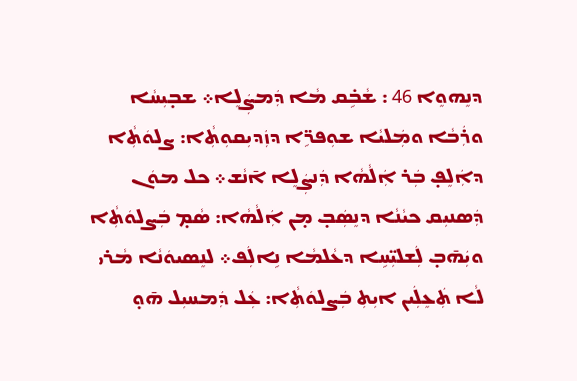ܕܢܸܗܘܸܐ 46 : ܫܵܒܹ̇ܩ ܡܵܐ ܕܲܡܨܲܠܸܐ܀ ܫܒ̣ܝܼܚܵܐ ܘܪܲܒܵܐ ܘܡܲܠܝܵܐ ܫܘܼܦܪܹ̈ܐ ܕܙܲܕܝܼܩܘܼܬܼܵܐ: ܨܠܘܿܬܼܵܐ ܕܐܲܠܸܦ̣ ܒܲܪ ܐܲܠܵܗܵܐ ܕܲܢܨܲܠܸܐ ܐ̄ܢܵܫ܀ ܟܠ ܡܘܿܢ ܕܲܣܢܝܼܩ ܟܝܵܢܵܐ ܕܢܸܣܲܒ̣ ܡ̣ܢ ܐܲܠܵܗܵܐ: ܣܵܡ̣ ܒܲܨܠܘܿܬܼܵܐ ܘܝܲܗ̄ܒ̣ ܠܲܫܠܝܼ̈ܚܹܐ ܕܥܵܠܡܵܐ ܢܹܐܠܲܦ܀ ܠܢܸܣܝܘܿܢܵܐ ܡܵܪܝ ܠܵܐ ܬܲܥܸܠܲܝܢ ܐܝܼܬܼ ܒܲܨܠܘܿܬܼܵܐ: ܥܲܠ ܕܲܡܚܝܼܠ ܗ̄ܘ̣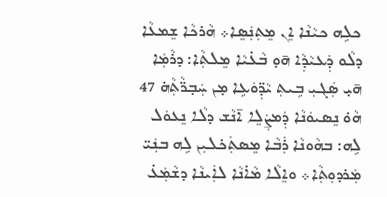ܟܠܹܗ ܟܝܵܢܵܐ ܐܸܢ ܡܸܬܼܢܲܣܸܐ܀ ܗܵܪܟܵܐ ܫܸܡܥܵܐ ܕܠܵܘ ܕܲܥܝܵܕܼܵܐ ܗ̄ܘ̣ ܒܵܥ̇ܝܵܐ ܡܸܠܬܼܵܐ: ܕܪܵܡܲܐ ܗ̄ܝ̣ ܣܲܓܝܼ ܒܹܝܬܼ ܝܵܕܼ̈ܘܿܥܹܐ ܡ̣ܢ ܚܲܒ̣ܪ̈ܵܬܼܵܗ̇ 47 ܗܵܘ̇ ܢܸܣܝܘܿܢܵܐ ܕܲܡܨܲܠܸܐ ܐ̄ܢܵܫ ܕܠܵܐ ܢܸܥܘܿܠ ܠܹܗ: ܒܗܵܘܢܵܐ ܪܲܒܵܐ ܡܸܣܬܲܟ݁ܠܝܼܢ ܠܹܗ ܒܢܲܝ̈ ܡܲܪܕܘܼܬܼܵܐ܀ ܘܐܸܠܵܐ ܡܵܐ̇ܢܵܐ ܠܐܲܝܢܵܐ ܕܫܵܡܲܥ̇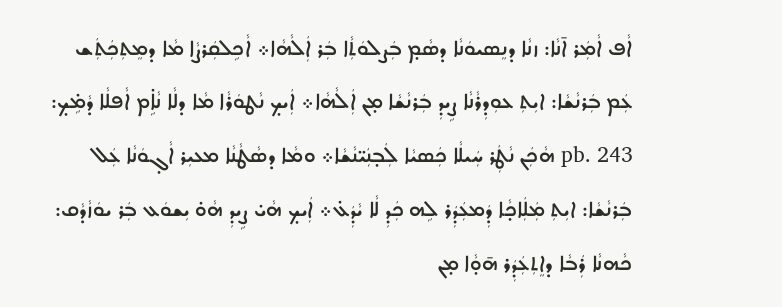ܐܵܦ ܐܵܡܲܪ ܐ̄ܢܵܐ: ܙܢܵܐ ܕܢܸܣܝܘܿܢܵܐ ܕܣܵܡ̣ ܒܲܨܠܘܿܬܼܵܐ ܒܲܪ ܐܲܠܵܗܵܐ܀ ܐܵܟܹܠܩܲܪܨܵܐ ܡܵܐ ܕܡܸܬܼܟܲܬܲܫ ܥܲܡ ܒܲܪܢܵܫܵܐ: ܐܝܼܬܼ ܥܘܼܕܼܪܵܢܵܐ ܨܹܝܕܼ ܒܲܪܢܵܫܵܐ ܡ̣ܢ ܐܲܠܵܗܵܐ܀ ܐܲܝܟ̣ ܢܵܛܘܿܪܵܐ ܡܵܐ ܕܠܵܐ ܢܵܐܹ̇ܡ ܐܵܦܠܵܐ ܕܵܡܹ̇ܟ̣: pb. 243 ܗܵܟܲܢ ܢܵܛܲܪ ܚܲܝܠܵܐ ܟܲܣܝܵܐ ܠܲܒ̣ܢܲܝ̈ܢܵܫܵܐ܀ ܘܡܵܐ ܕܣܵܛܵܢܵܐ ܡܥܝܼܪ ܐܵܓ̣ܘܿܢܵܐ ܥܲܠ ܒܲܪܢܵܫܵܐ: ܐܝܼܬܼ ܡܲܠܲܐܟ̣ܵܐ ܕܲܡܥܲܕܲܪ ܠܹܗ ܟܲܕܼ ܠܵܐ ܝܵܕܲܥ̇܀ ܐܲܝܟ̣ ܗܵܝ̇ ܨܹܝܕܼ ܗܵܘ̇ ܝܼܫܘܿܥ ܒܲܪ ܝܘܿܙܵܕܵܩ: ܟܵܗܢܵܐ ܪܲܒܵܐ ܕܐܸܬܼܥܲܕܲܪ ܗ̄ܘ̣ܵܐ ܡ̣ܢ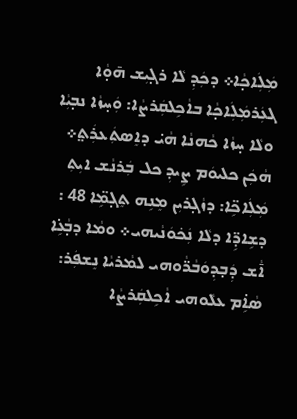ܡܲܠܲܐܟ̣ܵܐ܀ ܕܟܲܕܼ ܠܵܐ ܪܓ̣ܝܼܫ ܗ̄ܘ̣ܵܐ ܓܥܲܪܡܲܠܲܐܟ̣ܵܐ ܒܐܵܟܹܠܩܲܪܨܵܐ: ܘܲܚ̣ܙܵܐ ܢܒ̣ܝܼܵܐ ܘܠܵܐ ܚ̣ܙܵܐ ܟܵܗܢܵܐ ܗܵܝ̇ ܕܐܸܣܬܲܥܪܲܬ݀܀ ܗܵܟܲܢ ܟܠܝܘܿܡ ܨܹܝܕܼ ܟܠ ܒܲܪܢܵܫ ܐܝܼܬܼ ܡܲܠܲܐܟܹ̈ܐ: ܕܙܵܓ̣ܪܝܼܢ ܡܸܢܹܗ ܬܸܓ̣ܡܹ̈ܐ 48 : ܕܫܹܐܕܹ̈ܐ ܕܠܵܐ ܢܲܟ݁ܘܿܢܵܝܗܝ܀ ܘܡܵܐ ܕܒ̣ܵܥܹ̇ܐ ܐ̄ܵܫ ܕܲܒ̣ܕܼܘܿܒܵܪ̈ܵܘܗܝ ܠܡܵܪܝܵܐ ܢܸܫܦܲܪ: ܣܵܐܹ̇ܡ ܥܠܵܘܗܝ ܐܵܟܹܠܩܲܪܨܵܐ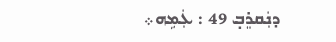ܕܢܲܩܪܸܒ̣ 49 : ܥܲܡܹܗ܀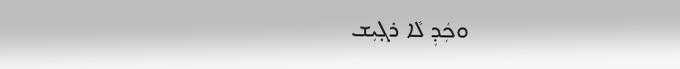ܘܟܲܕܼ ܠܵܐ ܪܓ̣ܝܼܫ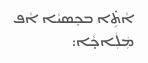ܐܵܬܹ̇ܐ ܒܟܸܣܝܵܐ ܐܵܦ ܡܲܠܲܐܟ̣ܵܐ: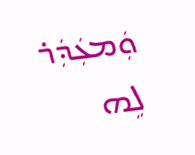ܘܲܡܥܲܕܲܪ ܠܹܗ